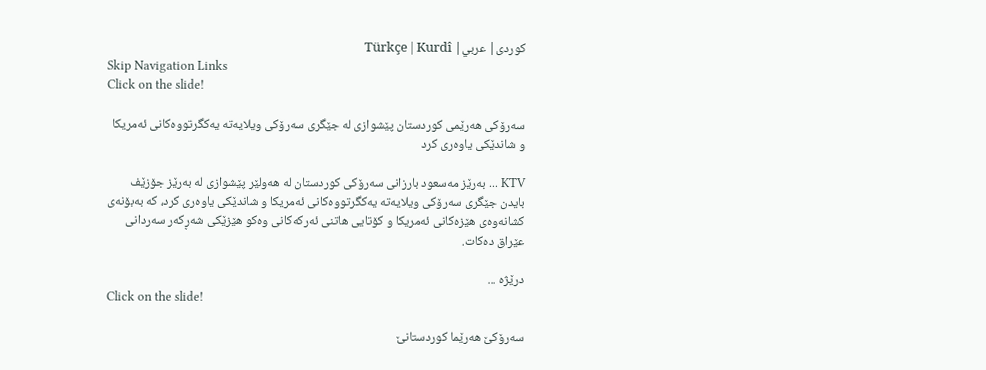كوردی| عربي| Türkçe | Kurdî
Skip Navigation Links
Click on the slide!

سه‌رۆكى هه‌رێمى كوردستان پێشوازى له‌ جێگرى سه‌رۆكى ویلایه‌ته‌ یه‌كگرتووه‌كانى ئه‌مریكا و شاندێكى یاوه‌رى كرد

KTV ... به‌رێز مه‌سعود بارزانى سه‌رۆكى كوردستان له‌ هه‌ولێر پێشوازى له‌ به‌رێز جۆزێف بایدن جێگرى سه‌رۆكى ویلایه‌ته‌ یه‌كگرتووه‌كانى ئه‌مریكا و شاندێكى یاوه‌رى كرد، كه‌ به‌بۆنه‌ى كشانه‌وه‌ى هێزه‌كانى ئه‌مریكا و كۆتایى هاتنى ئه‌ركه‌كانى وه‌كو هێزێكى شه‌ڕكه‌ر سه‌ردانى عێراق ده‌كات.

درێژه‌ ...
Click on the slide!

سه‌رۆكێ هه‌رێما كوردستانێ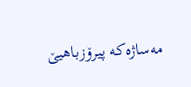مه‌ساژه‌كه‌ پیرۆزباهیێ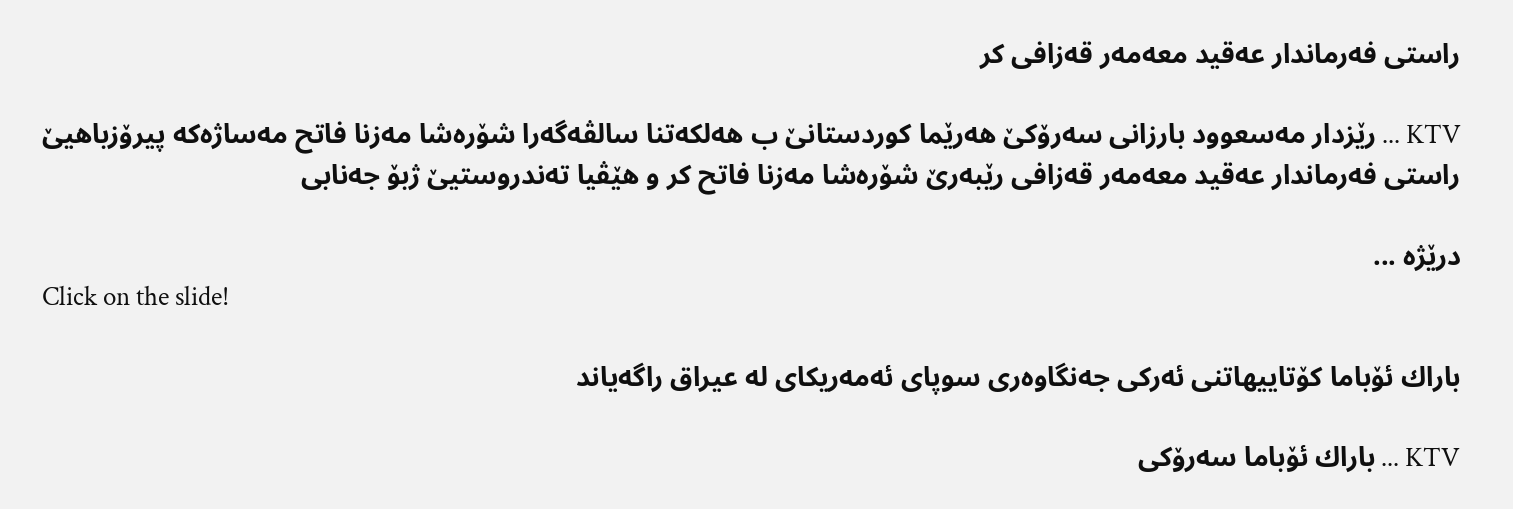راستی فه‌رماندار عه‌قید معه‌مه‌ر قه‌زافی كر

KTV ... رێزدار مه‌سعوود بارزانی سه‌رۆكێ هه‌رێما كوردستانێ ب هه‌لكه‌تنا سالڤه‌گه‌را شۆره‌شا مه‌زنا فاتح مه‌ساژه‌كه‌ پیرۆزباهیێ راستی فه‌رماندار عه‌قید معه‌مه‌ر قه‌زافی رێبه‌رێ شۆره‌شا مه‌زنا فاتح كر و هێڤیا ته‌ندروستیێ ژبۆ جه‌نابی

درێژه‌ ...
Click on the slide!

باراك ئۆباما كۆتاییهاتنى ئه‌ركى جه‌نگاوه‌رى سوپاى ئه‌مه‌ریكاى له‌ عیراق راگه‌یاند

KTV ... باراك ئۆباما سه‌رۆكى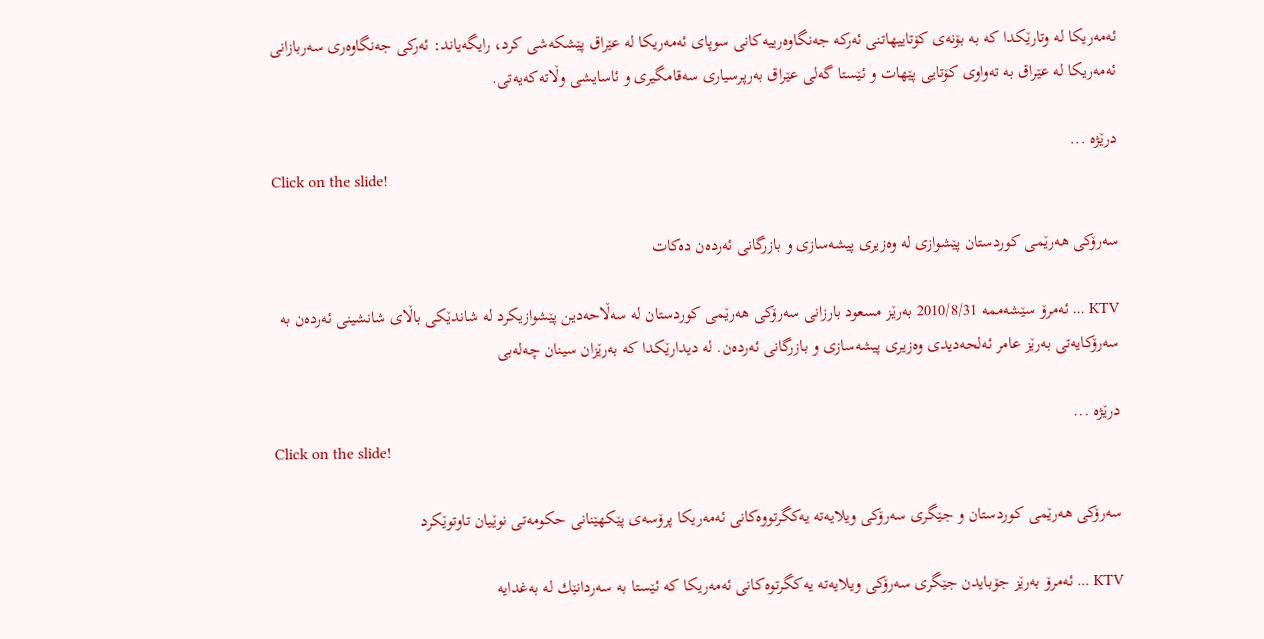ئه‌مه‌ریكا له‌ وتارێكدا كه‌ به‌ بۆنه‌ى كۆتاییهاتنى ئه‌ركه‌ جه‌نگاوه‌رییه‌كانى سوپاى ئه‌مه‌ریكا له‌ عێراق پێشكه‌شى كرد، رایگه‌یاند: ئه‌ركى جه‌نگاوه‌رى سه‌ربازانى ئه‌مه‌ریكا له‌ عێراق به‌ ته‌واوى كۆتایى پێهات و ئێستا گه‌لى عێراق به‌رپرسیارى سه‌قامگیرى و ئاسایشى وڵاته‌كه‌یه‌تى.

درێژه‌ ...
Click on the slide!

سەرۆكی هەرێمی كوردستان پێشوازی لە وەزیری پیشەسازی و بازرگانی ئەردەن دەكات

KTV ... ئەمرۆ سێشەممە 2010/8/31 بەرێز مسعود بارزانی سەرۆكی هەرێمی كوردستان لە سەڵاحەدین پێشوازیكرد لە شاندێكی باڵای شانشینی ئەردەن بە سەرۆكایەتی بەرێز عامر ئەلحەدیدی وەزیری پیشەسازی و بازرگانی ئەردەن. لە دیدارێكدا كە بەرێزان سینان چەلەبی

درێژه‌ ...
Click on the slide!

سەرۆكی هەرێمی كوردستان و جێگری سەرۆكی ویلایەتە یەكگرتووەكانی ئەمەریكا پرۆسەی پێكهێنانی حكومەتی نوێیان تاوتوێكرد

KTV ... ئه‌مرۆ به‌رێز جۆبایدن جێگری سه‌رۆكی ویلایه‌ته‌ یه‌كگرتوه‌كانی ئه‌مه‌ریكا كه‌ ئێستا به‌ سه‌ردانێك له‌ به‌غدایه‌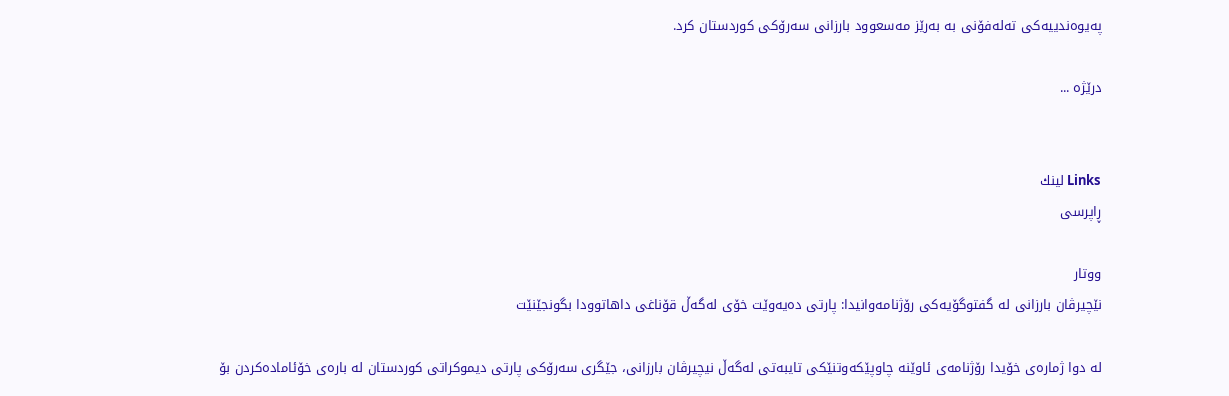په‌یوه‌ندییه‌كی ته‌له‌فۆنی به‌ به‌رێز مه‌سعوود بارزانی سه‌رۆكی كوردستان كرد.

درێژه‌ ...


Links لينك
ڕاپرسى

ووتار
نێچیرڤان بارزانى له‌ گفتوگۆیه‌كى رۆژنامه‌وانیدا: پارتى ده‌یه‌وێت خۆى له‌گه‌ڵ قۆناغى داهاتوودا بگونجێنێت

له‌ دوا ژماره‌ی خۆیدا رۆژنامه‌ی ئاوێنه‌ چاوپێكه‌وتنێكی تایبه‌تى له‌گه‌ڵ نیچیرڤان بارزانی، جێگری سه‌رۆكی پارتی دیموكراتی كوردستان له‌ باره‌ى خۆئاماده‌كردن بۆ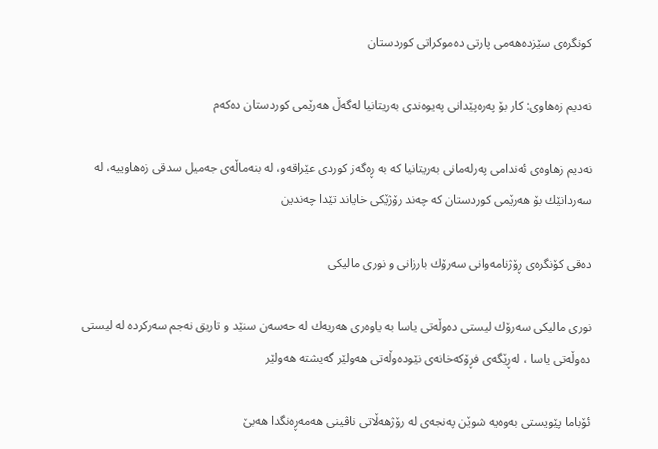كونگره‌ی سێزده‌هه‌می پارتی ده‌موكراتی كوردستان

نه‌دیم زه‌هاوى: كار بۆ په‌ره‌پێدانى په‌یوه‌ندى به‌ریتانیا له‌گه‌ڵ هه‌رێمى كوردستان ده‌كه‌م

نه‌دیم زهاوه‌ی ئه‌ندامی په‌رله‌مانی به‌ریتانیا كه‌ به‌ ڕه‌گه‌ز كوردی عێراقه‌و، له‌ بنه‌ماڵه‌ی جه‌میل سدقی زه‌هاوییه‌، له‌ سه‌ردانێك بۆ هه‌رێمی كوردستان كه‌ چه‌ند رۆژێكی خایاند تێدا چه‌ندین

ده‌قی كۆنگره‌ی ڕۆژنامه‌وانی سه‌رۆك بارزانی و نوری مالیكی

نوری مالیكی سه‌رۆك لیستی ده‌وڵه‌تی یاسا به‌ یاوه‌ری هه‌ریه‌ك له‌ حه‌سه‌ن سنێد و تاریق نه‌جم سه‌ركرده‌ له‌ لیستی ده‌وڵه‌تی یاسا ، له‌ڕێگه‌ی فڕۆكه‌خانه‌ی نێوده‌وڵه‌تی هه‌ولێر گه‌یشته‌ هه‌ولێر

ئۆباما پێویستی به‌وه‌یه‌ شوێن په‌نجه‌ی له‌ رۆژهه‌ڵاتی ناڤینی هه‌مه‌ڕه‌نگدا هه‌بێ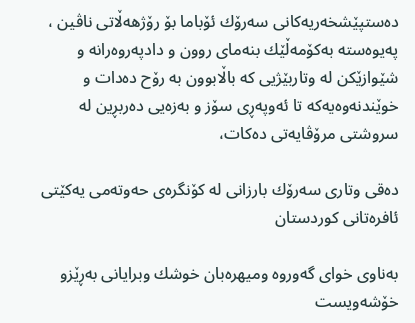ده‌ستپێشخه‌ریه‌كانی سه‌رۆك ئۆباما بۆ رۆژهه‌ڵاتى ناڤین ، په‌یوه‌سته‌ به‌كۆمه‌ڵێك بنه‌ماى روون و دادپه‌روه‌رانه‌ و شێوازێكن له‌ وتاربێژیی كه‌ باڵابوون به‌ رۆح ده‌دات و خوێندنه‌وه‌یه‌كه‌ تا ئه‌وپه‌ڕی سۆز و به‌زه‌یی ده‌ربڕین له‌ سروشتى مرۆڤایه‌تى ده‌كات،

ده‌قی وتاری سه‌رۆك بارزانی له‌ كۆنگره‌ی حه‌وته‌می یه‌كێتی ئافره‌تانی كوردستان

به‌ناوی خوای گه‌وروه‌ ومیهره‌بان خوشك وبرایانی به‌ڕێزو خۆشه‌ویست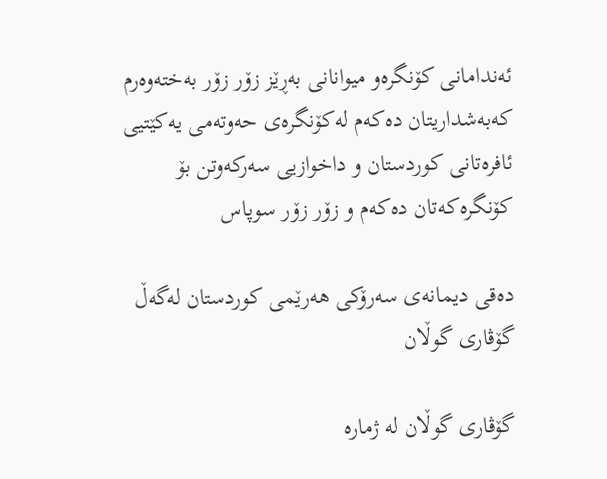ئه‌ندامانی كۆنگره‌و میوانانی به‌ڕێز زۆر زۆر به‌خته‌وه‌رم كه‌به‌شداریتان ده‌كه‌م له‌كۆنگره‌ی حه‌وته‌می یه‌كێتیی ئافره‌تانی كوردستان و داخوازیی سه‌ركه‌وتن بۆ كۆنگره‌كه‌تان ده‌كه‌م و زۆر زۆر سوپاس

دەقی دیمانەی سەرۆكی هەرێمی كوردستان لەگەڵ گۆڤاری گوڵان

گۆڤاری گوڵان لە ژمارە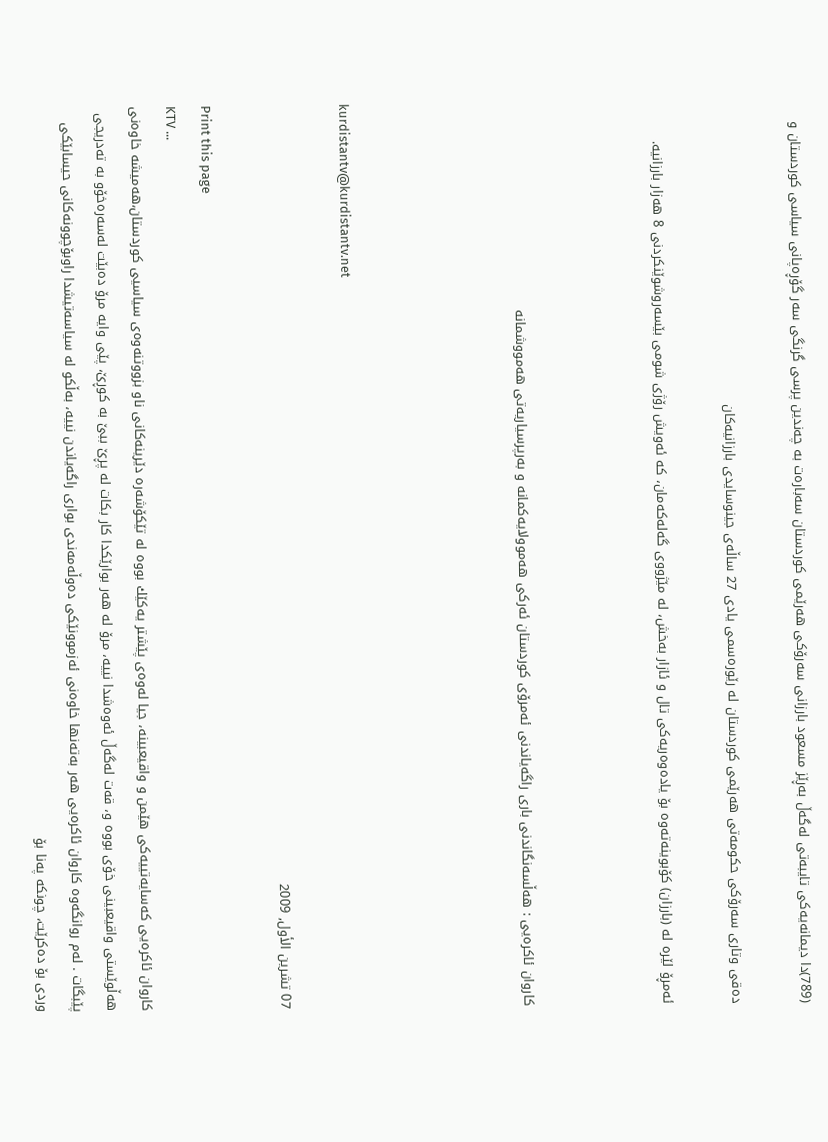(789)دا دیمانەیەكی تایبەتی لەگەڵ بەڕێز مسعود بارزانی سەرۆكی هەرێمی كوردستان سەبارەت بە چەندین پرسی گرنگی سەر گۆڕەپانی سیاسی كوردستان و

ده‌قی وتاری سه‌رۆکی حکومه‌تی هه‌رێمی کوردستان له‌ رێوره‌سمی یادی 27 ساڵه‌ى جینوسایدى بارزانیه‌كان

ئه‌مڕۆ لێره‌ له‌ (بارزان) كۆبوینه‌ته‌وه‌ بۆ یاده‌وه‌ریه‌كى تال و ئازار به‌خش، له‌ مێژووى گه‌له‌كه‌مان، كه‌ ئه‌ویش رۆژى شومى بێسه‌روشوێنكردنى 8 هه‌زار بارزانیه‌.



كاروان ئاكرەیی : هەڵسەنگاندنی باری راگەیاندنی ئەمرۆی كوردستان ئەركی هەموولایەكمانە و بەرپرسیاریەتی هەمووشمانە




kurdistantv@kurdistantv.net

07 تشرين الأول, 2009

Print this page
KTV ...
كاروان ئاكرەیی كەسایەتییەكی هێمن و واقیعبینە، جیا لەوەی پێشتر یەكێك بووە لە تێكۆشەرە دێرینەكانی ناو بزووتنەوەی سیاسیی كوردستان،هەمیشە خاوەنی هەڵوێستی واقیعبینی خۆی بووە و، قەت لەگەڵ ئەوەشدا نییە، مرۆ لە هەر بوارێكدا كار بكات لە پڕێ ببێ بە كوڕێ، پێی وایە مرۆ دەبێت لەسەرەخۆو بە تەدریجی پێبگات . لەم روانگەوە كاروان ئاكرەیی هەر بەتەنها خاوەنی ئەزموونێكی دەوڵەمەندی بواری راگەیاندن نییە، بەڵكو لە سیاسەتیشدا راوبۆچوونەكانی حیسابێكی وردی بۆ دەكرێت، چونكە پەنا بۆ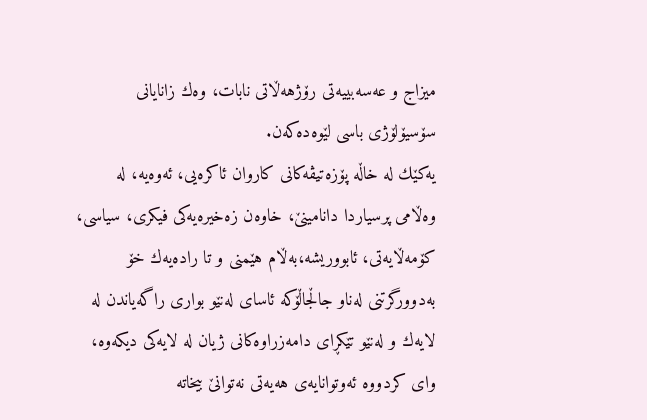میزاج و عەسەبییەتی رۆژهەڵاتی نابات، وەك زانایانی سۆسیۆلۆژی باسی لێوەدەكەن.
یەكێك لە خاڵە پۆزەتیڤەكانی كاروان ئاكرەیی، ئەوەیە، لە وەڵامی پرسیاردا دانامینێ، خاوەن زەخیرەیەكی فیكری، سیاسی، كۆمەڵایەتی، ئابووریشە،بەڵام هێمنی و تا رادەیەك خۆ بەدوورگرتنی لەناو جاڵجاڵۆكە ئاسای لەنێو بواری راگەیاندن لە لایەك و لەنێو تێكڕای دامەزراوەكانی ژیان لە لایەكی دیكەوە، وای كردووە ئەوتوانایەی هەیەتی نەتوانێ بیخاتە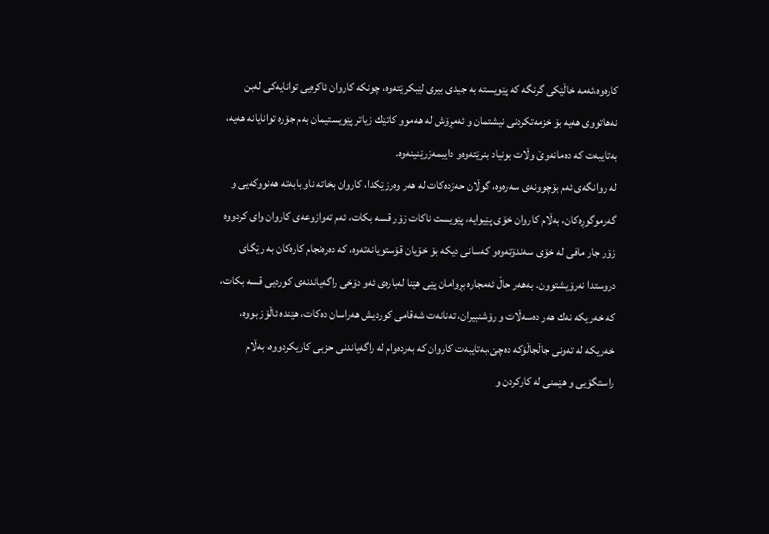كارەوە،ئەمە خاڵێكی گرنگە كە پێویستە بە جیدی بیری لێبكرێتەوە، چونكە كاروان ئاكرەیی توانایەكی لەبن نەهاتووی هەیە بۆ خزمەتكردنی نیشتمان و ئەمڕۆش لە هەموو كاتێك زیاتر پێویستیمان بەم جۆرە توانایانە هەیە، بەتایبەت كە دەمانەوێ وڵات بونیاد بنرێتەوەو دایبمەزرێنینەوە.
لە روانگەی ئەم بۆچوونەی سەرەوە، گوڵان حەزدەكات لە هەر وەرزێكدا، كاروان بخاتە ناو بابەتە هەنووكەیی و گەرموگوڕەكان، بەڵام كاروان خۆی پێیوایە، پێویست ناكات زۆر قسە بكات، ئەم تەوازوعەی كاروان وای كردووە زۆر جار مافی لە خۆی سەندۆتەوەو كەسانی دیكە بۆ خۆیان قۆستویانەتەوە، كە دەرەنجام كارەكان بە رێگای دروستدا نەرۆیشتوون. بەهەر حاڵ ئەمجارە بڕوامان پێی هێنا لەبارەی ئەو دۆخی راگەیاندنەی كوردیی قسە بكات، كە خەریكە نەك هەر دەسەڵات و رۆشنبیران، تەنانەت شەقامی كوردیش هەراسان دەكات، هێندە ئاڵۆز بووە، خەریكە لە تەونی جاڵجاڵۆكە دەچێ،بەتایبەت كاروان كە بەردەوام لە راگەیاندنی حزبی كاریكردووە، بەڵام راستگۆیی و هێمنی لە كاركردن و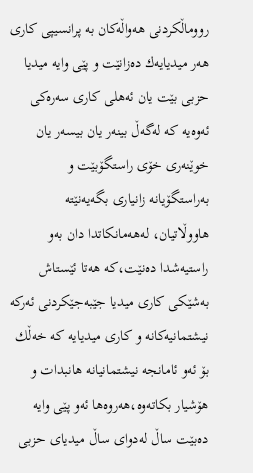رووماڵكردنی هەواڵەكان بە پرانسیپی كاری هەر میدیایەك دەزانێت و پێی وایە میدیا حزبی بێت یان ئەهلی كاری سەرەكی ئەوەیە كە لەگەڵ بینەر یان بیسەر یان خوێنەری خۆی راستگۆبێت و بەراستگۆیانە زانیاری بگەیەنێتە هاووڵاتیان، لەهەمانكاتدا دان بەو راستیەشدا دەنێت،كە هەتا ئێستاش بەشێكی كاری میدیا جێبەجێكردنی ئەركە نیشتمانیەكانە و كاری میدیایە كە خەڵك بۆ ئەو ئامانجە نیشتمانیانە هانبدات و هۆشیار بكاتەوە،هەروەها ئەو پێی وایە دەبێت ساڵ لەدوای ساڵ میدیای حزبی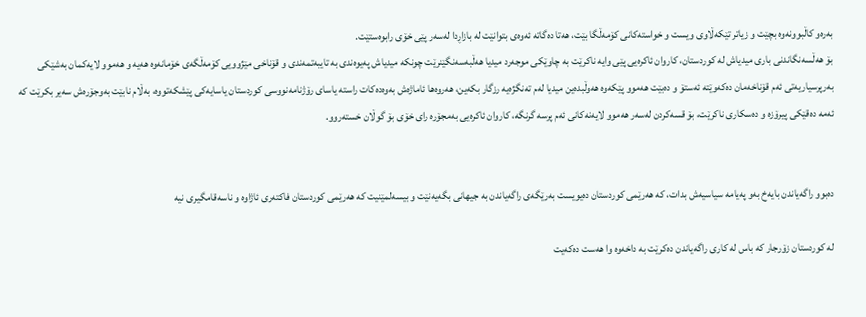بەرەو كاڵبوونەوە بچێت و زیاتر تێكەڵاوی ویست و خواستەكانی كۆمەڵگا بێت، هەتا دەگاتە ئەوەی بتوانێت لە بازاڕدا لەسەر پێی خۆی رابوەستێت.
بۆ هەڵسەنگاندنی باری میدیاش لە كوردستان، كاروان ئاكرەیی پێی وایە ناكرێت بە چاوێكی موجەرد میدیا هەڵبەسەنگێنرێت چونكە میدیاش پەیوەندی بە تایبەتمەندی و قۆناخی مێژوویی كۆمەڵگەی خۆمانەوە هەیە و هەموو لایەكمان بەشێكی بەرپرسیاریەتی ئەم قۆناخەمان دەكەوێتە ئەستۆ و دەبێت هەموو پێكەوە هەوڵبدەین میدیا لەم تەنگژەیە رزگار بكەین، هەروەها ئاماژەش بەوەدەكات راستە یاسای رۆژنامەنووسی كوردستان یاسایەكی پێشكەتووە، بەڵام نابێت بەوجۆرەش سەیر بكرێت كە ئەمە دەقێكی پیرۆزە و دەسكاری ناكرێت، بۆ قسەكردن لەسەر هەموو لایەنەكانی ئەم پرسە گرنگە، كاروان ئاكرەیی بەمجۆرە رای خۆی بۆ گوڵان خستەروو.


دەبوو راگەیاندن بایەخ بەو پەیامە سیاسیەش بدات، كە هەرێمی كوردستان دەیویست بەرێگەی راگەیاندن بە جیهانی بگەیەنێت و بیسەلمێنیت كە هەرێمی كوردستان فاكتەری ئاژاوە و ناسەقامگیری نیە

لە كوردستان زۆرجار كە باس لە كاری راگەیاندن دەكرێت بە داخەوە وا هەست دەكەیت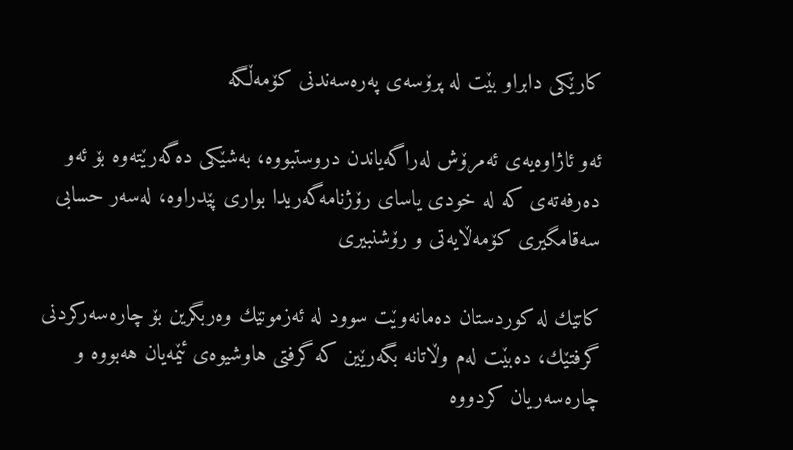كارێكی دابراو بێت لە پرۆسەی پەرەسەندنی كۆمەڵگە

ئەو ئاژاوەیەی ئەمرۆش لەراگەیاندن دروستبووە، بەشێكی دەگەرێتەوە بۆ ئەو دەرفەتەی كە لە خودی یاسای رۆژنامەگەریدا بواری پێدراوە، لەسەر حسابی سەقامگیری كۆمەڵایەتی و رۆشنبیری

كاتێك لە كوردستان دەمانەوێت سوود لە ئەزمونێك وەربگرین بۆ چارەسەركردنی گرفتێك، دەبێت لەم وڵاتانە بگەرێین كە گرفتی هاوشیوەی ئێمەیان هەبووە و چارەسەریان كردووە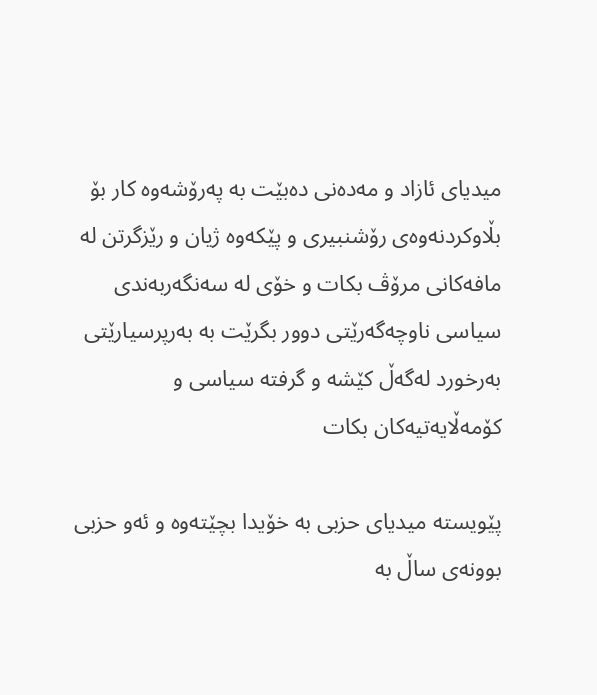میدیای ئازاد و مەدەنی دەبێت بە پەرۆشەوە كار بۆ بڵاوكردنەوەی رۆشنبیری و پێكەوە ژیان و رێزگرتن لە مافەكانی مرۆڤ بكات و خۆی لە سەنگەربەندی سیاسی ناوچەگەرێتی دوور بگرێت بە بەرپرسیارێتی بەرخورد لەگەڵ كێشە و گرفتە سیاسی و كۆمەڵایەتیەكان بكات

پێویستە میدیای حزبی بە خۆیدا بچێتەوە و ئەو حزبی بوونەی ساڵ بە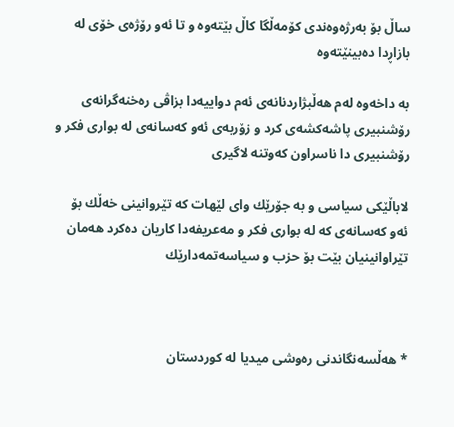ساڵ بۆ بەرژەوەندی كۆمەڵگا كاڵ بێتەوە و تا ئەو رۆژەی خۆی لە بازاڕدا دەبینێتەوە

بە داخەوە لەم هەڵبژاردنانەی ئەم دواییەدا بزاڤی رەخنەگرانەی رۆشنبیری پاشەكشەی كرد و زۆربەی ئەو كەسانەی لە بواری فكر و رۆشنبیری دا ناسراون كەوتنە لاگیری

لاباڵێكی سیاسی و بە جۆرێك وای لێهات كە تێروانینی خەڵك بۆ ئەو كەسانەی كە لە بواری فكر و مەعریفەدا كاریان دەكرد هەمان تێراوانینیان بێت بۆ حزب و سیاسەتمەدارێك



* هەڵسەنگاندنی رەوشی میدیا لە كوردستان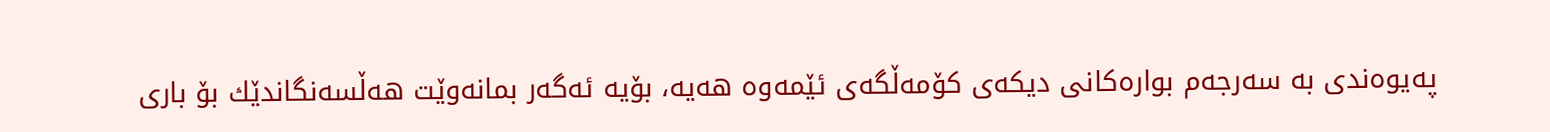پەیوەندی بە سەرجەم بوارەكانی دیكەی كۆمەڵگەی ئێمەوە هەیە، بۆیە ئەگەر بمانەوێت هەڵسەنگاندێك بۆ باری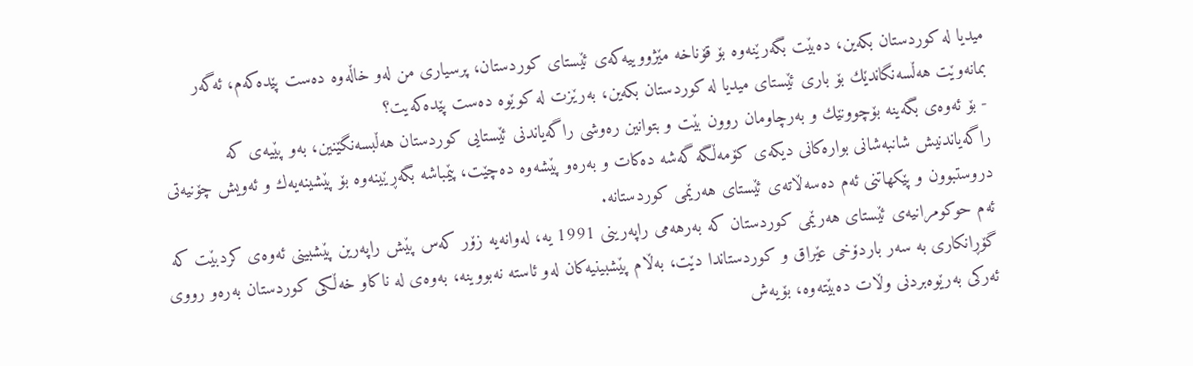میدیا لە كوردستان بكەین، دەبێت بگەرێنەوە بۆ قۆناخە مێژووییەكەی ئێستای كوردستان، پرسیاری من لەو خاڵەوە دەست پێدەكەم، ئەگەر بمانەوێت هەڵسەنگاندێك بۆ باری ئێستای میدیا لە كوردستان بكەین، بەرێزت لە كوێوە دەست پێدەكەیت؟
- بۆ ئەوەی بگەینە بۆچوونێك و بەرچاومان روون بێت و بتوانین رەوشی راگەیاندنی ئێستایی كوردستان هەڵبسەنگێنین، بەو پێیەی كە راگەیاندنیش شانبەشانی بوارەكانی دیكەی كۆمەڵگە گەشە دەكات و بەرەو پێشەوە دەچێت، پێمباشە بگەڕێینەوە بۆ پێشینەیەك و ئەویش چۆنیەتی دروستبوون و پێكهاتنی ئەم دەسەڵاتەی ئێستای هەرێمی كوردستانە.
ئەم حوكومرانیەی ئێستای هەرێمی كوردستان كە بەرهەمی راپەرینی 1991 یە، لەوانەیە زۆر كەس پێش راپەرین پێشبینی ئەوەی كردبێت كە گۆڕانكاری بە سەر باردۆخی عێراق و كوردستاندا دێت، بەڵام پێشبینیەكان لەو ئاستە نەبووینە، بەوەی لە ناكاو خەڵكی كوردستان بەرەو رووی ئەركی بەرێوەبردنی وڵات دەبێتەوە، بۆیەش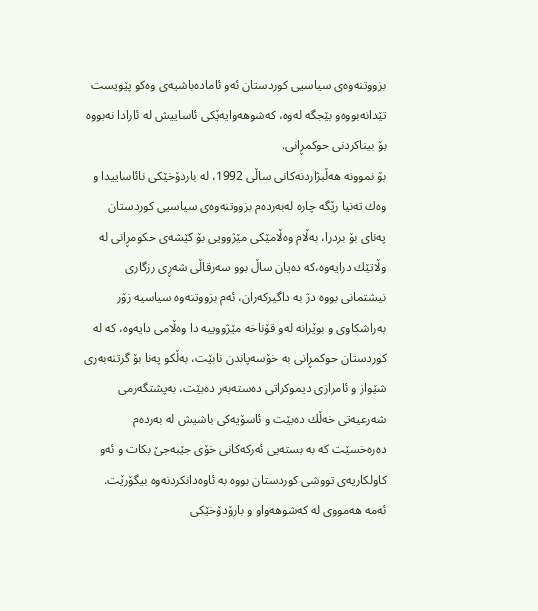بزووتنەوەی سیاسیی كوردستان ئەو ئامادەباشیەی وەكو پێویست تێدانەبووەو بێجگە لەوە، كەشوهەوایەێكی ئاساییش لە ئارادا نەبووە بۆ بیناكردنی حوكمڕانی.
بۆ نموونە هەڵبژاردنەكانی ساڵی 1992، لە باردۆخێكی نائاساییدا و وەك تەنیا رێگە چارە لەبەردەم بزووتنەوەی سیاسیی كوردستان پەنای بۆ بردرا، بەڵام وەڵامێكی مێژوویی بۆ كێشەی حكومڕانی لە وڵاتێك درایەوە،كە دەیان ساڵ بوو سەرقاڵی شەڕی رزگاری نیشتمانی بووە دژ بە داگیركەران، ئەم بزووتنەوە سیاسیە زۆر بەراشكاوی و بوێرانە لەو قۆناخە مێژووییە دا وەڵامی دایەوە، كە لە كوردستان حوكمڕانی بە خۆسەپاندن نابێت، بەڵكو پەنا بۆ گرتنەبەری شێواز و ئامرازی دیموكراتی دەستەبەر دەبێت، بەپشتگەرمی شەرعیەتی خەڵك دەبێت و ئاسۆیەكی باشیش لە بەردەم دەرەخسێت كە بە بستەیی ئەركەكانی خۆی جێبەجێ بكات و ئەو كاولكاریەی تووشی كوردستان بووە بە ئاوەدانكردنەوە بیگۆرێت. ئەمە هەمووی لە كەشوهەواو و بارۆدۆخێكی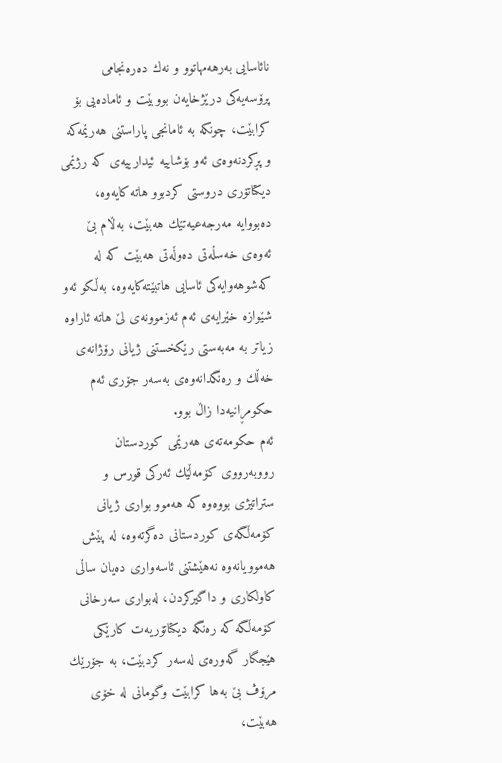نائاسایی بەرهەمهاتوو و نەك دەرەنجامی پرۆسەیەكی درێژخایەن بووبێت و ئامادەیی بۆ كرابێت، چونكە بە ئامانجی پاراستنی هەرێمەكە و پڕكردنەوەی ئەو بۆشاییە ئیدارییەی كە رژێمی دیكتاتۆری دروستی كردبوو هاتە كایەوە، دەبووایە مەرجەعیەتێك هەبێت، بەڵام بێ ئەوەی خەسڵەتی دەوڵەتی هەبێت كە لە كەشوهەوایەكی ئاسایی هاتبێتەكایەوە، بەڵكو ئەو شێوازە خێرایەی ئەم ئەزموونەی لێ هاتە ئاراوە زیاتر بە مەبەستی رێكخستنی ژیانی رۆژانەی خەڵك و رەنگدانەوەی بەسەر جۆری ئەم حكومڕانیەدا زاڵ بوو.
ئەم حكومەتەی هەرێمی كوردستان رووبەرووی كۆمەڵێك ئەركی قورس و ستراتیژی بووەوە كە هەموو بواری ژیانی كۆمەڵگەی كوردستانی دەگرتەوە، لە پێش هەموویانەوە نەهێشتنی ئاسەواری دەیان ساڵی كاولكاری و داگیركردن، لەبواری سەرخانی كۆمەڵگە كە رەنگە دیكتاتۆریەت كارێكی هێجگار گەورەی لەسەر كردبێت، بە جۆرێك مرۆڤ بێ بەها كرابێت وگومانی لە خۆی هەبێت،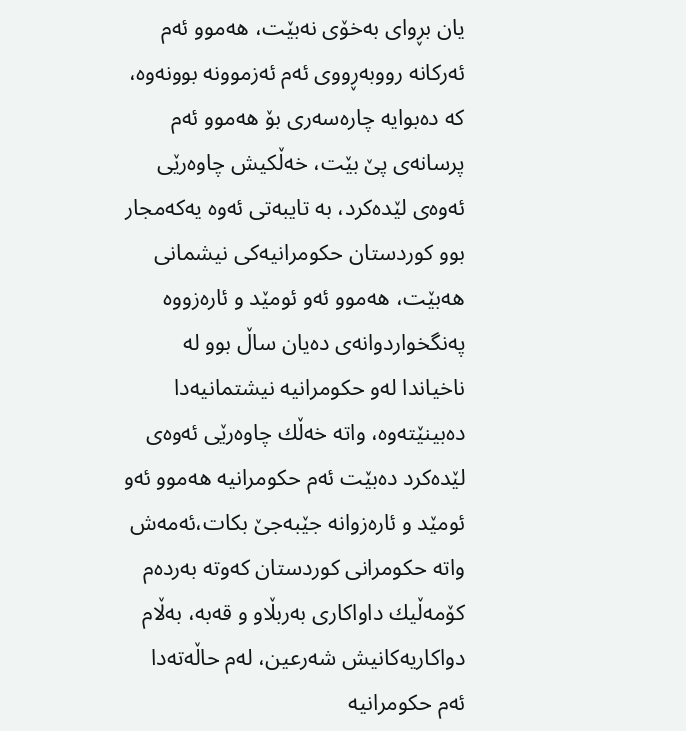یان بڕوای بەخۆی نەبێت، هەموو ئەم ئەركانە رووبەڕووی ئەم ئەزموونە بوونەوە، كە دەبوایە چارەسەری بۆ هەموو ئەم پرسانەی پێ بێت، خەڵكیش چاوەرێی ئەوەی لێدەكرد، بە تایبەتی ئەوە یەكەمجار بوو كوردستان حكومرانیەكی نیشمانی هەبێت، هەموو ئەو ئومێد و ئارەزووە پەنگخواردوانەی دەیان ساڵ بوو لە ناخیاندا لەو حكومرانیە نیشتمانیەدا دەبینێتەوە، واتە خەڵك چاوەرێی ئەوەی لێدەكرد دەبێت ئەم حكومرانیە هەموو ئەو ئومێد و ئارەزوانە جێبەجێ بكات،ئەمەش واتە حكومرانی كوردستان كەوتە بەردەم كۆمەڵیك داواكاری بەربڵاو و قەبە، بەڵام دواكاریەكانیش شەرعین، لەم حاڵەتەدا ئەم حكومرانیە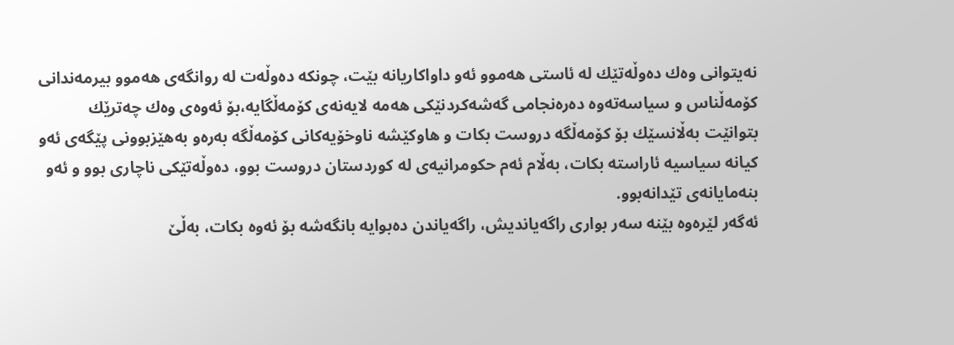نەیتوانی وەك دەوڵەتێك لە ئاستی هەموو ئەو داواكاریانە بێت، چونكە دەوڵەت لە روانگەی هەموو بیرمەندانی كۆمەڵناس و سیاسەتەوە دەرەنجامی گەشەكردنێكی هەمە لایەنەی كۆمەڵگایە،بۆ ئەوەی وەك چەترێك بتوانێت بەڵانسێك بۆ كۆمەڵگە دروست بكات و هاوكێشە ناوخۆیەكانی كۆمەڵگە بەرەو بەهێزبوونی پێگەی ئەو كیانە سیاسیە ئاراستە بكات، بەڵام ئەم حكومرانیەی لە كوردستان دروست بوو، دەوڵەتێكی ناچاری بوو و ئەو بنەمایانەی تێدانەبوو.
ئەگەر لێرەوە بێنە سەر بواری راگەیاندیش، راگەیاندن دەبوایە بانگەشە بۆ ئەوە بكات، بەڵێ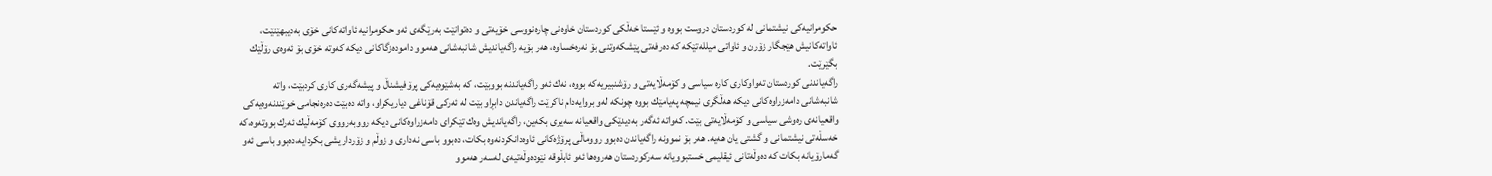حكومرانیەكی نیشتمانی لە كوردستان دروست بووە و ئێستا خەڵكی كوردستان خاوەنی چارەنووسی خۆیەتی و دەتوانێت بەرێگەی ئەو حكومرانیە ئاواتەكانی خۆی بەدیبهێنێت، ئاواتەكانیش هێجگار زۆرن و ئاواتی میللەتێكە كە دەرفەتی پێشكەوتنی بۆ نەرەخساوە، هەر بۆیە راگەیاندیش شانبەشانی هەموو دامودەزگاكانی دیكە كەوتە خۆی بۆ ئەوەی رۆڵێك بگێرێت.
راگەیاندنی كوردستان تەواوكاری كارە سیاسی و كۆمەڵایەتی و رۆشنبیریەكە بووە، نەك ئەو راگەیاندنە بووبێت، كە بەشێوەیەكی پرۆفیشناڵ و پیشەگەری كاری كردبێت، واتە شانبەشانی دامەزراوەكانی دیكە هەڵگری نیمچە پەیامێك بووە چونكە لەو بروایەدام ناكرێت راگەیاندن دابڕاو بێت لە ئەركی قۆناغی دیاریكراو، واتە دەبێت دەرەنجامی خوێندنەوەیەكی واقعیانەی رەوشی سیاسی و كۆمەڵایەتی بێت. كەواتە ئەگەر بەدیدێكی واقعیانە سەیری بكەین، راگەیاندیش وەك تێكرای دامەزراوەكانی دیكە رووبەرووی كۆمەڵیك ئەرك بووتەوە،كە خەسڵەتی نیشتمانی و گشتی یان هەیە. هەر بۆ نموونە راگەیاندن دەبوو رووماڵی پرۆژەكانی ئاوەدانكردنەوە بكات، دەبوو باسی نەداری و زوڵم و زۆرداریشی بكردایە،دەبوو باسی ئەو گەمارۆیانە بكات كە دەوڵەتانی ئیقلیمی خستبوویانە سەركوردستان هەروەها ئەو ئابڵوقە نێودەوڵەتیەی لەسەر هەموو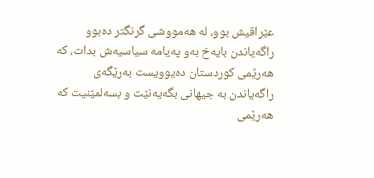عێراقیش بوو، لە هەمووشی گرنگتر دەبوو راگەیاندن بایەخ بەو پەیامە سیاسیەش بدات، كە هەرێمی كوردستان دەیوویست بەرێگەی راگەیاندن بە جیهانی بگەیەنێت و بسەلمێنیت كە هەرێمی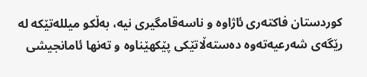كوردستان فاكتەری ئاژاوە و ناسەقامگیری نیە، بەڵكو میللەتێكە لە رێگەی شەرعیەتەوە دەستەڵاتێكی پێكهێناوە و تەنها ئامانجیشی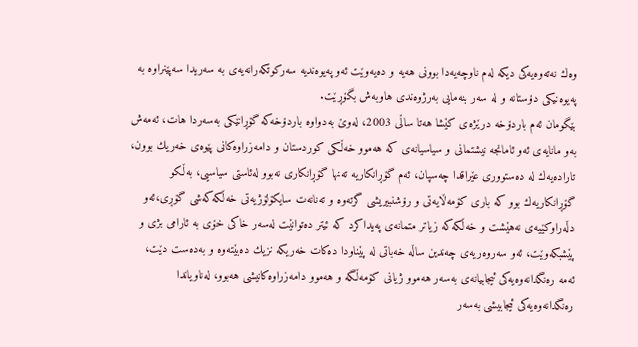وەك نەتەوەیەكی دیكە لەم ناوچەیەدا بوونی هەیە و دەیەوێت ئەو پەیوەندیە سەركوتكەرانەیەی بە سەریدا سەپێنراوە بە پەیوەنیكی دۆستانە و لە سەر بنەمایی بەرژوەندی هاوبەش بگۆڕێت.
بێگومان ئەم باردۆخە درێژەی كێشا هەتا ساڵی 2003، لەوێ بەدواوە باردۆخەكە گۆڕانێكی بەسەردا هات، ئەمەش بەو مانایەی ئەو ئامانجە نیشتمانی و سیاسیانەی كە هەموو خەڵكی كوردستان و دامەزراوەكانی پێوەی خەریك بوون، تارادەیەك لە دەستووری عێراقدا چەسپان، ئەم گۆڕانكاریە تەنها گۆڕانكاری نەبوو لەئاستی سیاسیی، بەڵكو گۆڕانكاریەك بوو كە باری كۆمەڵایەتی و رۆشنبیریشی گرتەوە و تەنانەت سایكۆلۆژیەتی خەڵكەكەشی گۆڕی،ئەو دڵەراوكێیەی نەهێشت و خەڵكەكە زیاتر متمانەی پەیداكرد كە ئیتر دەتوانێت لەسەر خاكی خۆی بە ئارامی بژی و پێشبكەوێت، ئەو سەروەریەی چەندین ساڵە خەباتی لە پێناودا دەكات خەریكە نزیك دەبێتەوە و بەدەست دێت، ئەمە رەنگدانەوەیەكی ئیجابیانەی بەسەر هەموو ژیانی كۆمەڵگە و هەموو دامەزراوەكانیشی هەبوو، لەناویاندا رەنگدانەوەیەكی ئیجابیشی بەسەر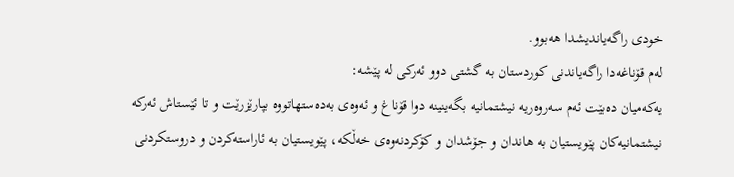خودی راگەیاندیشدا هەبوو.
لەم قۆناغەدا راگەیاندنی كوردستان بە گشتی دوو ئەركی لە پێشە:
یەكەمیان دەبێت ئەم سەروەریە نیشتمانیە بگەینینە دوا قۆناغ و ئەوەی بەدەستهاتووە بپارێزرێت و تا ئێستاش ئەركە نیشتمانیەكان پێویستیان بە هاندان و جۆشدان و كۆكردنەوەی خەڵكە، پێویستیان بە ئاراستەكردن و دروستكردنی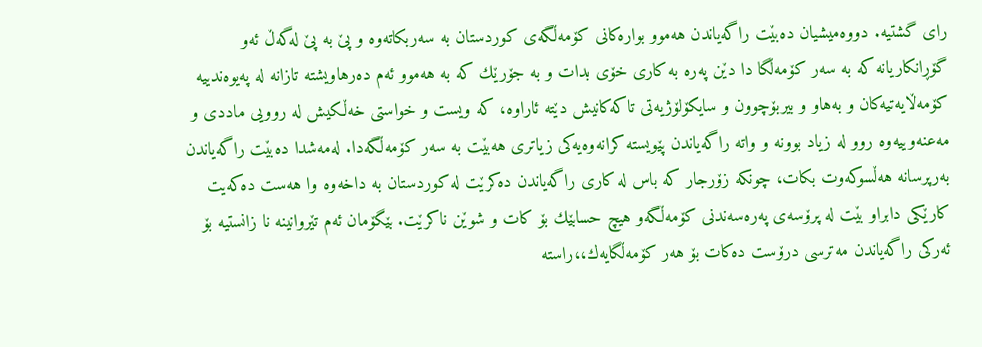رای گشتیە. دووەمیشیان دەبێت راگەیاندن هەموو بوارەكانی كۆمەڵگەی كوردستان بە سەربكاتەوە و پێ بە پێ لەگەڵ ئەو گۆڕانكاریانە كە بە سەر كۆمەڵگا دا دێن پەرە بە كاری خۆی بدات و بە جۆرێك كە بە هەموو ئەم دەرهاویشتە تازانە لە پەیوەندییە كۆمەڵایەتیەكان و بەهاو و بیربۆچوون و سایكۆلۆژیەتی تاكەكانیش دێتە ئاراوە، كە ویست و خواستی خەڵكیش لە روویی ماددی و مەعنەوییەوە روو لە زیاد بوونە و واتە راگەیاندن پێویستە كرانەوەیەكی زیاتری هەبێت بە سەر كۆمەڵگەدا. لەمەشدا دەبێت راگەیاندن بەرپرسانە هەڵسوكەوت بكات، چونكە زۆرجار كە باس لە كاری راگەیاندن دەكرێت لە كوردستان بە داخەوە وا هەست دەكەیت كارێكی دابراو بێت لە پرۆسەی پەرەسەندنی كۆمەڵگەو هیچ حسابێك بۆ كات و شوێن ناكرێت. بێگۆمان ئەم تێروانینە نا زانستیە بۆ ئەركی راگەیاندن مەترسی درۆست دەكات بۆ هەر كۆمەڵگایەك،،راستە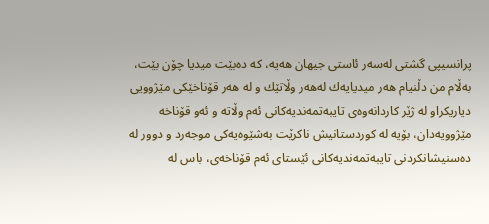پرانسیپی گشتی لەسەر ئاستی جیهان هەیە، كە دەبێت میدیا چۆن بێت، بەڵام من دڵنیام هەر میدیایەك لەهەر وڵاتێك و لە هەر قۆناخێكی مێژوویی دیاریكراو لە ژێر كاردانەوەی تایبەتمەندیەكانی ئەم وڵاتە و ئەو قۆناخە مێژوویەدان، بۆیە لە كوردستانیش ناكرێت بەشێوەیەكی موجەرد و دوور لە دەسنیشانكردنی تایبەتمەندیەكانی ئێستای ئەم قۆناخەی، باس لە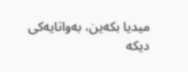میدیا بكەین، بەواتایەكی دیكە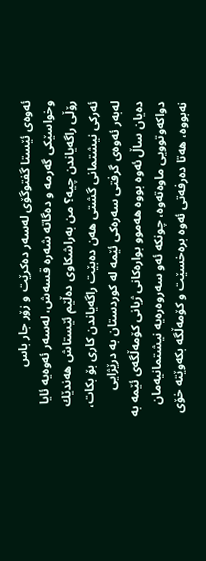ئەوەی ئێستا گفتوگۆی لەسەر دەكرێت و زۆر جار باس وخواسێكی گەرمە و دەگاتە شەرە قسەش، لەسەر ئەوەیە ئایا رۆڵی راگەیاندن چیە؟ من بەراشكاوی دەڵێم ئێستاش هەندێك ئەركی نیشتمانی گشتی هەن دەبێت راگەیاندن كاری بۆ بكات، لەبەر ئەوەی گرفتی سەرەكی ئێمە لە كوردستان بە درێژایی دەیان ساڵ ئەوە بووە هەموو بوارەكانی ژیانی كۆمەڵگەی ئێمە بە دواكەوتوویی ماوەتەوە، چونكە ئەو سەروەرەیە نیشتمانیەمان نەبووە، هەتا دەرفەتی ئەوە برەخسێت و كۆمەڵگە بكەوێتە خۆی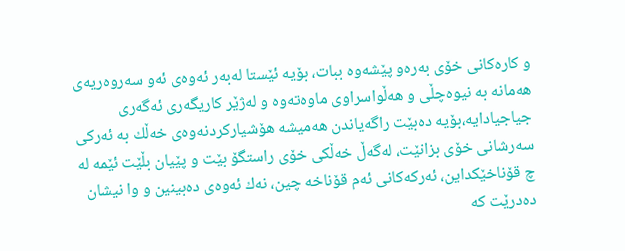و كارەكانی خۆی بەرەو پێشەوە ببات، بۆیە ئێستا لەبەر ئەوەی ئەو سەروەریەی هەمانە بە نیوەچڵی و هەڵواسراوی ماوەتەوە و لەژێر كاریگەری ئەگەری جیاجیادایە،بۆیە دەبێت راگەیاندن هەمیشە هۆشیاركردنەوەی خەڵك بە ئەركی سەرشانی خۆی بزانێت، لەگەڵ خەڵكی خۆی راستگۆ بێت و پێیان بڵێت ئێمە لە چ قۆناخێكداین، ئەركەكانی ئەم قۆناخە چین، نەك ئەوەی دەبینین و وا نیشان دەدرێت كە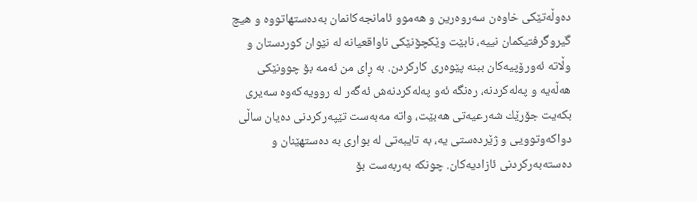دەوڵەتێكی خاوەن سەروەرین و هەموو ئامانجەكانمان بەدەستهاتووە و هیچ گیروگرفتیكمان نییە، نابێت وێكچۆنێكی ناواقعیانە لە نێوان كوردستان و وڵاتە ئەورۆپیەكان ببنە پێوەری كاركردن. بە ڕای من ئەمە بۆ چوونێكی هەڵەیە و پەلەكردنە، رەنگە ئەو پەلەكردنەش ئەگەر لە روویەكەوە سەیری بكەیت جۆرێك شەرعیەتی هەبێت، واتە مەبەست تێپەركردنی دەیان ساڵی دواكەوتوویی و ژێردەستی یە، بە تایبەتی لە بواری بە دەستهێنان و دەستەبەركردنی ئازادیەكان. چونكە بەربەست بۆ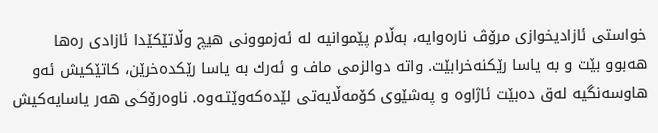خواستی ئازادیخوازی مرۆڤ نارەوایە، بەڵام پێموانیە لە ئەزموونی هیچ وڵاتێكێدا ئازادی رەها هەبوو بێت و بە یاسا رێكنەخرابێت. واتە دوالزمی ماف و ئەرك بە یاسا رێكدەخرێن، كاتێكیش ئەو هاوسەنگیە لەق دەبێت ئاژاوە و پەشێوی كۆمەڵایەتی لێدەكەوێتـەوە. ناوەرۆكی هەر یاسایەكیش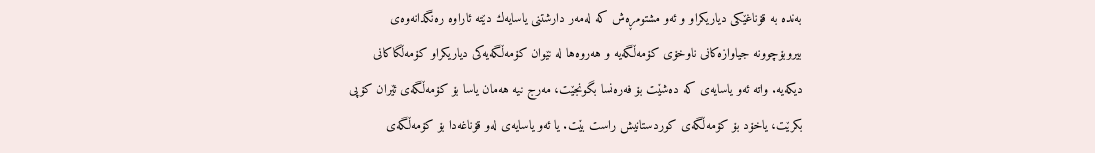بەندە بە قۆناغێكی دیاریكراو و ئەو مشتومڕەش كە لەمەر دارشتنی یاسایەك دێتە ئاراوە رەنگدانەوەی بیروبۆچوونە جیاوازەكانی ناوخۆی كۆمەڵگەیە و هەروەها لە نێوان كۆمەڵگەیەكی دیاریكراو كۆمەڵگاكانی دیكەیە. واتە ئەو یاسایەی كە دەشێت بۆ فەرەنسا بگونجێت، مەرج نیە هەمان یاسا بۆ كۆمەڵگەی ئێران كۆپی بكرێت، یاخۆد بۆ كۆمەڵگەی كوردستانیش راست بێت. یا ئەو یاسایەی لەو قۆناغەدا بۆ كۆمەڵگەی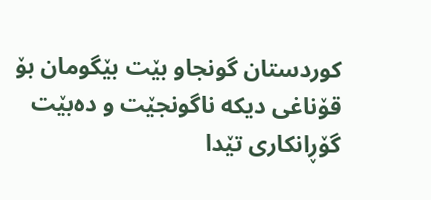كوردستان گونجاو بێت بێگومان بۆ قۆناغی دیكە ناگونجێت و دەبێت گۆڕانكاری تێدا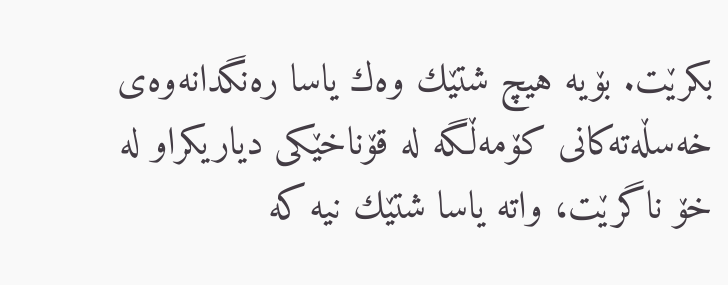بكرێت. بۆیە هیچ شتێك وەك یاسا رەنگدانەوەی خەسڵەتەكانی كۆمەڵگە لە قۆناخێكی دیاریكراو لە خۆ ناگرێت، واتە یاسا شتێك نیە كە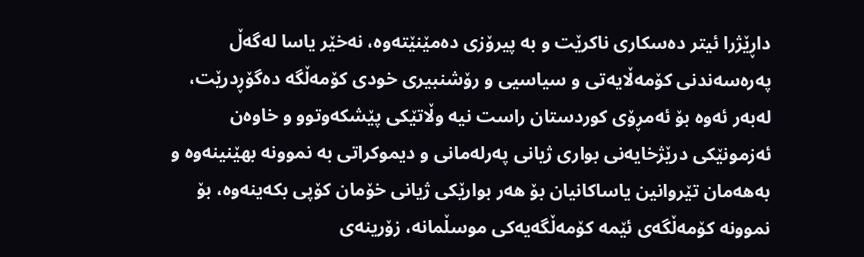داڕێژرا ئیتر دەسكاری ناكرێت و بە پیرۆزی دەمێنێتەوە، نەخێر یاسا لەگەڵ پەرەسەندنی كۆمەڵایەتی و سیاسیی و رۆشنبیری خودی كۆمەڵگە دەگۆڕدرێت، لەبەر ئەوە بۆ ئەمڕۆی كوردستان راست نیە وڵاتێكی پێشكەوتوو و خاوەن ئەزمونێكی درێژخایەنی بواری ژیانی پەرلەمانی و دیموكراتی بە نموونە بهێنینەوە و بەهەمان تێروانین یاساكانیان بۆ هەر بوارێكی ژیانی خۆمان كۆپی بكەینەوە، بۆ نموونە كۆمەڵگەی ئێمە كۆمەڵگەیەكی موسڵمانە، زۆرینەی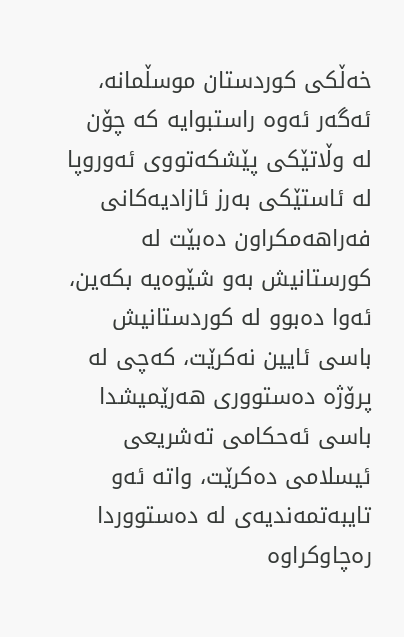خەڵكی كوردستان موسڵمانە، ئەگەر ئەوە راستبوایە كە چۆن لە وڵاتێكی پێشكەتووی ئەوروپا لە ئاستێكی بەرز ئازادیەكانی فەراهەمكراون دەبێت لە كورستانیش بەو شێوەیە بكەین، ئەوا دەبوو لە كوردستانیش باسی ئایین نەكرێت، كەچی لە پرۆژە دەستووری هەرێمیشدا باسی ئەحكامی تەشریعی ئیسلامی دەكرێت، واتە ئەو تایبەتمەندیەی لە دەستووردا رەچاوكراوە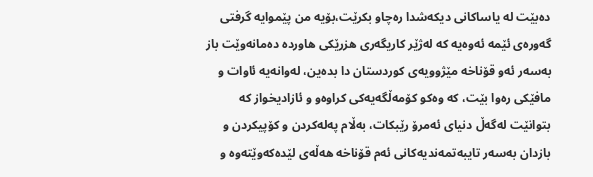دەبێت لە یاساكانی دیكەشدا رەچاو بكرێت،بۆیە من پێموایە گرفتی گەورەی ئێمە ئەوەیە كە لەژێر كاریگەری هزرێكی هاوردە دەمانەوێت باز بەسەر ئەو قۆناخە مێژوویەی كوردستان دا بدەین، لەوانەیە ئاوات و مافێكی رەوا بێت، كە وەكو كۆمەڵگەیەكی كراوەو و ئازادیخواز كە بتوانێت لەگەڵ دنیای ئەمرۆ رێبكات، بەڵام پەلەكردن و كۆپیكردن و بازدان بەسەر تایبەتمەندیەكانی ئەم قۆناخە هەڵەی لێدەكەوێتەوە و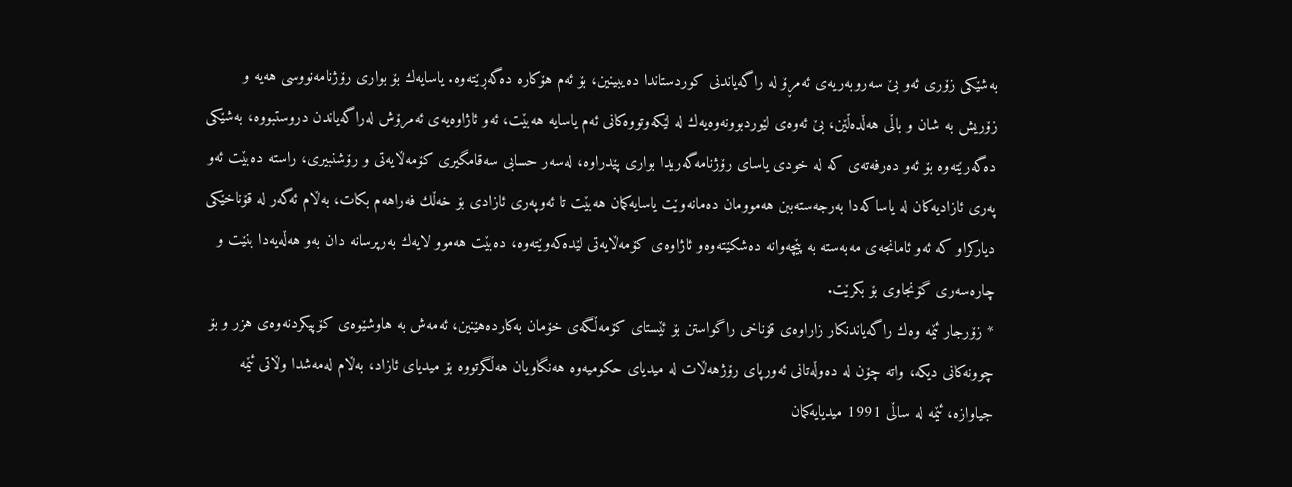بەشێكی زۆری ئەو بێ سەروبەریەی ئەمڕۆ لە راگەیاندنی كوردستاندا دەیبینین، بۆ ئەم هۆكارە دەگەڕێتەوە. یاسایەك بۆ بواری رۆژنامەنووسی هەیە و زۆریش بە شان و باڵی هەڵدەڵێن، بێ ئەوەی لێوردبوونەوەیەك لە لێكەوتووەكانی ئەم یاسایە هەبێت، ئەو ئاژاوەیەی ئەمرۆش لەراگەیاندن دروستبووە، بەشێكی دەگەرێتەوە بۆ ئەو دەرفەتەی كە لە خودی یاسای رۆژنامەگەریدا بواری پێدراوە، لەسەر حسابی سەقامگیری كۆمەڵایەتی و رۆشنبیری، راستە دەبێت ئەو پەری ئازادیەكان لە یاساكەدا بەرجەستەببن هەموومان دەمانەوێت یاسایەكمان هەبێت تا ئەوپەری ئازادی بۆ خەڵك فەراهەم بكات، بەڵام ئەگەر لە قۆناخێكی دیاركراو كە ئەو ئامانجەی مەبەستە بە پێچەوانە دەشكێتەوەو ئاژاوەی كۆمەڵایەتی لێدەكەوێتەوە، دەبێت هەموو لایەك بەرپرسانە دان بەو هەڵەیەدا بنێت و چارەسەری گۆنجاوی بۆ بكرێت.
* زۆرجار ئێمە وەك راگەیاندنكار زاراوەی قۆناخی راگواستن بۆ ئێستای كۆمەڵگەی خۆمان بەكاردەهێنین، ئەمەش بە هاوشێوەی كۆپیكردنەوەی هزر و بۆ چوونەكانی دیكە، واتە چۆن لە دەوڵەتانی ئەورپای رۆژهەڵات لە میدیای حكومیەوە هەنگاویان هەڵگرتووە بۆ میدیای ئازاد، بەڵام لەمەشدا وڵاتی ئێمە جیاوازە، ئێمە لە ساڵی 1991 میدیایەكمان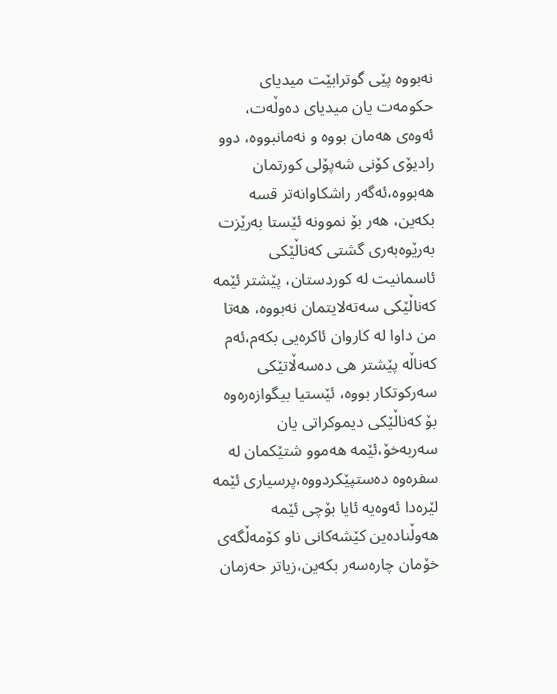نەبووە پێی گوترابێت میدیای حكومەت یان میدیای دەوڵەت، ئەوەی هەمان بووە و نەمانبووە، دوو رادیۆی كۆنی شەپۆلی كورتمان هەبووە،ئەگەر راشكاوانەتر قسە بكەین، هەر بۆ نموونە ئێستا بەرێزت بەرێوەبەری گشتی كەناڵێكی ئاسمانیت لە كوردستان، پێشتر ئێمە كەناڵێكی سەتەلایتمان نەبووە، هەتا من داوا لە كاروان ئاكرەیی بكەم،ئەم كەناڵە پێشتر هی دەسەڵاتێكی سەركوتكار بووە، ئێستیا بیگوازەرەوە بۆ كەناڵێكی دیموكراتی یان سەربەخۆ،ئێمە هەموو شتێكمان لە سفرەوە دەستپێكردووە،پرسیاری ئێمە لێرەدا ئەوەیە ئایا بۆچی ئێمە هەوڵنادەین كێشەكانی ناو كۆمەڵگەی خۆمان چارەسەر بكەین،زیاتر حەزمان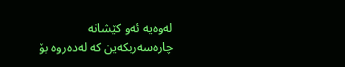لەوەیە ئەو كێشانە چارەسەربكەین كە لەدەروە بۆ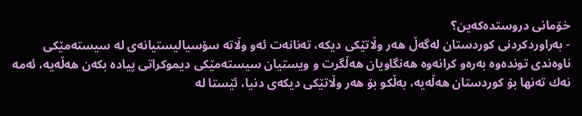خۆمانی دروستدەكەین؟
- بەراوردكردنی كوردستان لەگەڵ هەر وڵاتێكی دیكە، تەنانەت ئەو وڵاتە سۆسیالیستیانەی لە سیستەمێكی ناوەندی توندەوە بەرەو كرانەوە هەنگاویان هەڵگرت و ویستیان سیستەمێكی دیموكراتی پیادە بكەن هەڵەیە، ئەمە نەك تەنها بۆ كوردستان هەڵەیە، بەڵكو بۆ هەر وڵاتێكی دیكەی دنیا، ئێستا لە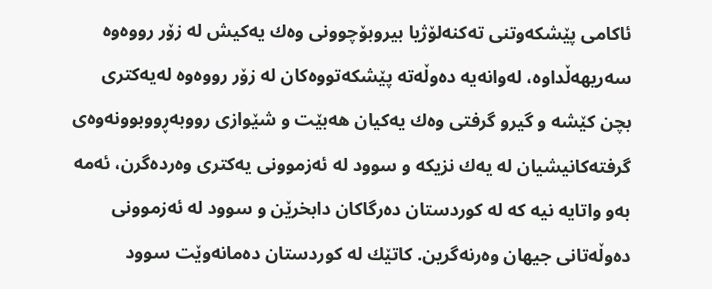ئاكامی پێشكەوتنی تەكنەلۆژیا بیروبۆچوونی وەك یەكیش لە زۆر رووەوە سەریهەڵداوە، لەوانەیە دەوڵەتە پێشكەتووەكان لە زۆر رووەوە لەیەكتری بچن كێشە و گیرو گرفتی وەك یەكیان هەبێت و شێوازی رووبەڕووبوونەوەی گرفتەكانیشیان لە یەك نزیكە و سوود لە ئەزموونی یەكتری وەردەگرن، ئەمە بەو واتایە نیە كە لە كوردستان دەرگاكان دابخرێن و سوود لە ئەزموونی دەوڵەتانی جیهان وەرنەگرین. كاتێك لە كوردستان دەمانەوێت سوود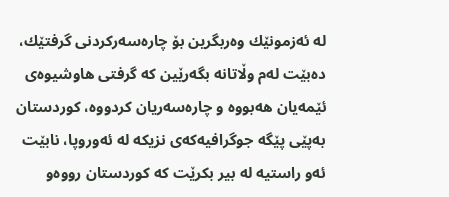لە ئەزمونێك وەربگرین بۆ چارەسەركردنی گرفتێك، دەبێت لەم وڵاتانە بگەرێین كە گرفتی هاوشیوەی ئێمەیان هەبووە و چارەسەریان كردووە، كوردستان بەپێی پێگە جوگرافیەكەی نزیكە لە ئەوروپا، نابێت ئەو راستیە لە بیر بكرێت كە كوردستان رووەو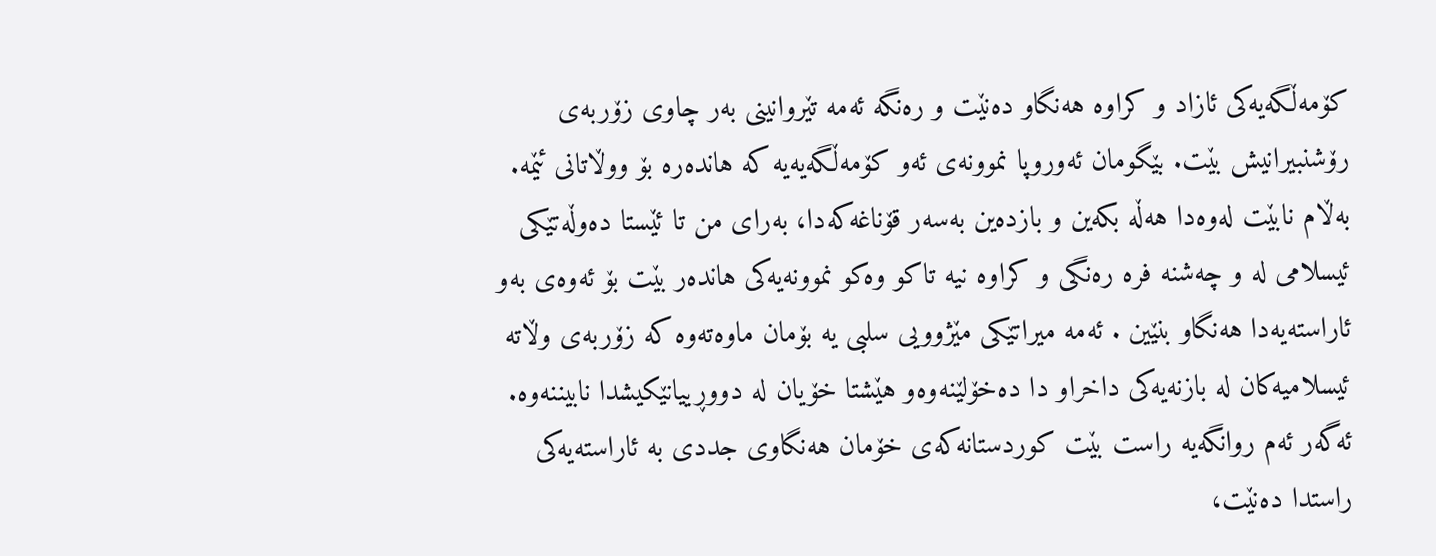كۆمەڵگەیەكی ئازاد و كراوە هەنگاو دەنێت و رەنگە ئەمە تێروانینی بەر چاوی زۆربەی رۆشنبیرانیش بێت. بێگومان ئەوروپا نموونەی ئەو كۆمەڵگەیەیە كە هاندەرە بۆ ووڵاتانی ئێمە. بەڵام نابێت لەوەدا هەڵە بكەین و بازدەین بەسەر قۆناغەكەدا، بەرای من تا ئێستا دەوڵەتێكی ئیسلامی لە و چەشنە فرە رەنگی و كراوە نیە تاكو وەكو نموونەیەكی هاندەر بێت بۆ ئەوەی بەو ئاراستەیەدا هەنگاو بنێین . ئەمە میراتێكی مێژوویی سلبی یە بۆمان ماوەتەوە كە زۆربەی وڵاتە ئیسلامیەكان لە بازنەیەكی داخراو دا دەخۆلێنەوەو هێشتا خۆیان لە دووڕییانێكیشدا نابیننەوە. ئەگەر ئەم روانگەیە راست بێت كوردستانەكەی خۆمان هەنگاوی جددی بە ئاراستەیەكی راستدا دەنێت،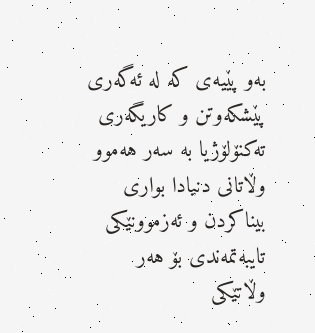بەو پێیەی كە لە ئەگەری پێشكەوتن و كاریگەری تەكنۆلۆژیا بە سەر هەموو وڵاتانی دنیادا بواری بیناكردن و ئەزموونێكی تایبەتمەندی بۆ هەر وڵاتێكی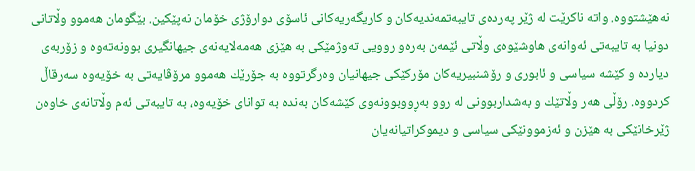نەهێشتووە. واتە ناكرێت لە ژێر پەردەی تایبەتمەندیەكان و كاریگەریەكانی ئاسۆی دوارۆژی خۆمان نەپێكین. بێگومان هەموو وڵاتانی دونیا بە تایبەتی ئەوانەی هاوشێوەی وڵاتی ئێمەن بەرەو روویی تەوژمێكی بە هێزی هەمەلایەنەی جیهانگیری بوونەتەوە و زۆربەی دیاردە و كێشە سیاسی و ئابوری و رۆشنبیریەكان مۆركێكی جیهانیان وەرگرتووە بە جۆرێك هەموو مرۆڤایەتی بە خۆیەوە سەرقاڵ كردووە. رۆڵی هەر وڵاتێك و بەشداربوونی لە روو بەڕووبوونەوی كێشەكان بەندە بە توانای خۆیەوە، بە تایبەتی ئەم وڵاتانەی خاوەن ژێرخانێكی بە هێزن و ئەزموونێكی سیاسی و دیموكراتیانەیان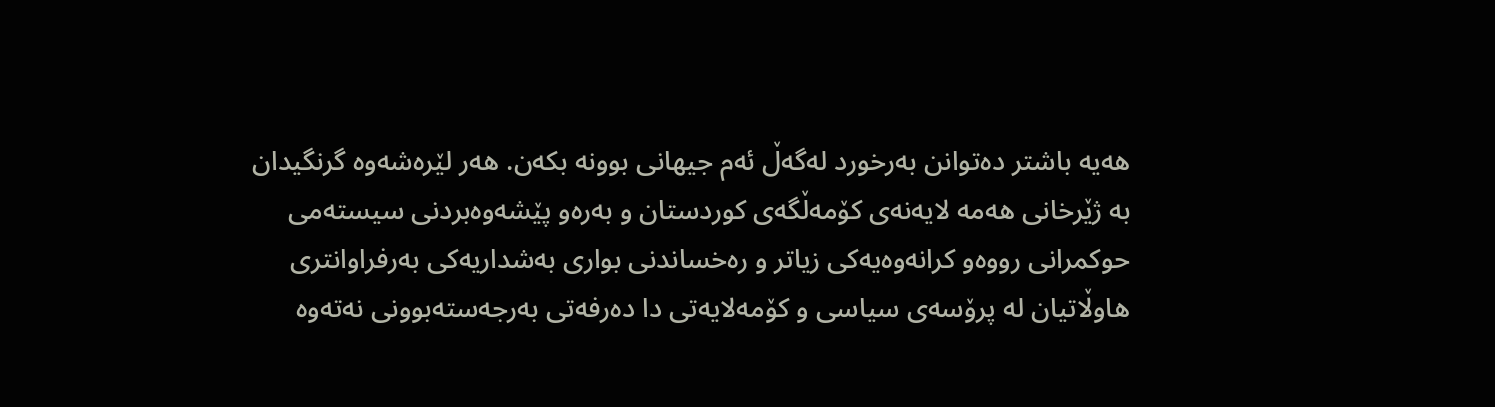هەیە باشتر دەتوانن بەرخورد لەگەڵ ئەم جیهانی بوونە بكەن. هەر لێرەشەوە گرنگیدان بە ژێرخانی هەمە لایەنەی كۆمەڵگەی كوردستان و بەرەو پێشەوەبردنی سیستەمی حوكمرانی رووەو كرانەوەیەكی زیاتر و رەخساندنی بواری بەشداریەكی بەرفراوانتری هاوڵاتیان لە پرۆسەی سیاسی و كۆمەلایەتی دا دەرفەتی بەرجەستەبوونی نەتەوە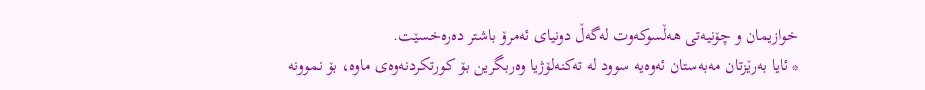خوازیمان و چۆنیەتی هەڵسوكەوت لەگەڵ دونیای ئەمرۆ باشتر دەرەخسێت.
* ئایا بەرێزتان مەبەستان ئەوەیە سوود لە تەكنەلۆژیا وەربگرین بۆ كورتكردنەوەی ماوە، بۆ نموونە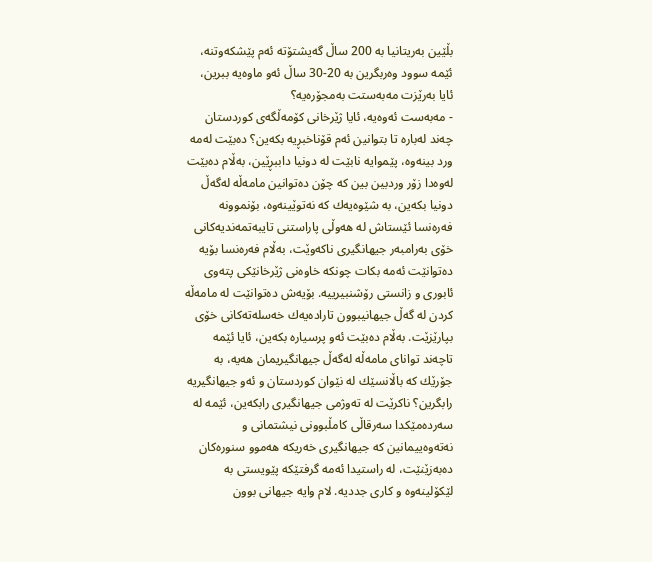بڵێین بەریتانیا بە 200 ساڵ گەیشتۆتە ئەم پێشكەوتنە، ئێمە سوود وەربگرین بە 20-30 ساڵ ئەو ماوەیە ببرین، ئایا بەرێزت مەبەستت بەمجۆرەیە؟
- مەبەست ئەوەیە، ئایا ژێرخانی كۆمەڵگەی كوردستان چەند لەبارە تا بتوانین ئەم قۆناخبڕیە بكەین؟ دەبێت لەمە ورد بینەوە، پێموایە نابێت لە دونیا داببڕێین، بەڵام دەبێت لەوەدا زۆر وردبین بین كە چۆن دەتوانین مامەڵە لەگەڵ دونیا بكەین، بە شێوەیەك كە نەتوێینەوە، بۆنموونە فەرەنسا ئێستاش لە هەوڵی پاراستنی تایبەتمەندیەكانی خۆی بەرامبەر جیهانگیری ناكەوێت، بەڵام فەرەنسا بۆیە دەتوانێت ئەمە بكات چونكە خاوەنی ژێرخانێكی پتەوی ئابوری و زانستی رۆشنبیرییە. بۆیەش دەتوانێت لە مامەڵە كردن لە گەڵ جیهانیبوون تارادەیەك خەسلەتەكانی خۆی بپارێزێت. بەڵام دەبێت ئەو پرسیارە بكەین، ئایا ئێمە تاچەند توانای مامەڵە لەگەڵ جیهانگیریمان هەیە، بە جۆرێك كە باڵانسێك لە نێوان كوردستان و ئەو جیهانگیریە رابگرین؟ ناكرێت لە تەوژمی جیهانگیری رابكەین، ئێمە لە سەردەمێكدا سەرقاڵی كامڵبوونی نیشتمانی و نەتەوەییمانین كە جیهانگیری خەریكە هەموو سنورەكان دەبەزێنێت، لە راستیدا ئەمە گرفتێكە پێویستی بە لێكۆلینەوە و كاری جددیە. لام وایە جیهانی بوون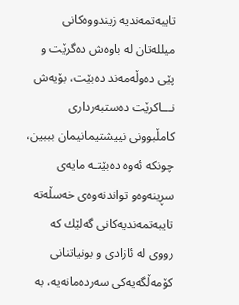تایبەتمەندیە زیندووەكانی میللەتان لە باوەش دەگرێت و پێی دەوڵەمەند دەبێت، بۆیەش نـــاكرێت دەستبەرداری كامڵبوونی نییشتیمانیمان بببین، چونكە ئەوە دەبێتـە مایەی سڕینەوەو تواندنەوەی خەسڵەتە تایبەتمەندیەكانی گەلێك كە رووی لە ئازادی و بونیاتنانی كۆمەڵگەیەكی سەردەمانەیە، بە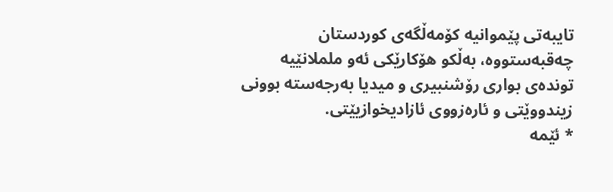تایبەتی پێموانیە كۆمەڵگەی كوردستان چەقبەستووە، بەڵكو هۆكارێكی ئەو ململانێیە توندەی بواری رۆشنبیری و میدیا بەرجەستە بوونی زیندووێتی و ئارەزووی ئازادیخوازیێتی.
* ئێمە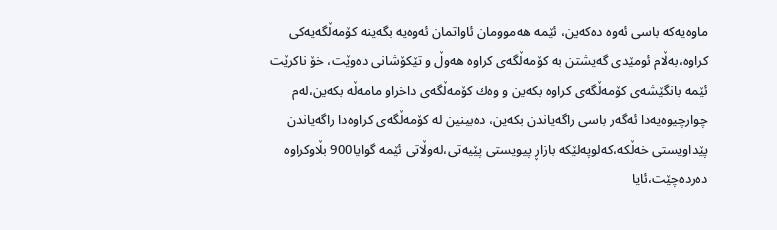ماوەیەكە باسی ئەوە دەكەین، ئێمە هەموومان ئاواتمان ئەوەیە بگەینە كۆمەڵگەیەكی كراوە،بەڵام ئومێدی گەیشتن بە كۆمەڵگەی كراوە هەوڵ و تێكۆشانی دەوێت، خۆ ناكرێت ئێمە بانگێشەی كۆمەڵگەی كراوە بكەین و وەك كۆمەڵگەی داخراو مامەڵە بكەین،لەم چوارچیوەیەدا ئەگەر باسی راگەیاندن بكەین، دەبینین لە كۆمەڵگەی كراوەدا راگەیاندن پێداویستی خەڵكە،كەلوپەلێكە بازاڕ پیویستی پێیەتی،لەوڵاتی ئێمە گوایا900 بڵاوكراوە دەردەچێت،ئایا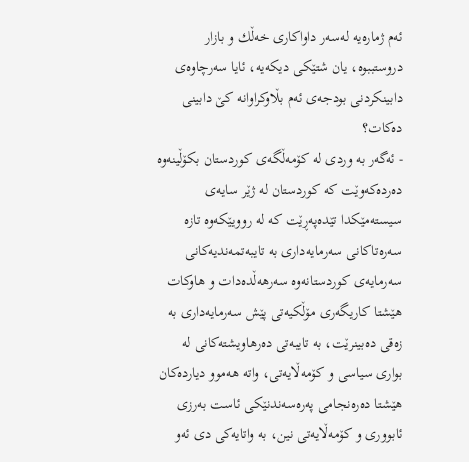ئەم ژمارەیە لەسەر داواكاری خەڵك و بازار دروستببوە، یان شتێكی دیكەیە، ئایا سەرچاوەی دابینكردنی بودجەی ئەم بڵاوكراوانە كێ دابینی دەكات؟
- ئەگەر بە وردی لە كۆمەڵگەی كوردستان بكۆڵینەوە دەردەكەوێت كە كوردستان لە ژێر سایەی سیستەمێكدا تێدەپەڕێت كە لە روویێكەوە تازە سەرەتاكانی سەرمایەداری بە تایبەتمەندیەكانی سەرمایەی كوردستانەوە سەرهەڵدەدات و هاوكات هێشتا كاریگەری مۆڵكیەتی پێش سەرمایەداری بە زەقی دەبینرێت، بە تایبەتی دەرهاویشتەكانی لە بواری سیاسی و كۆمەڵایەتی، واتە هەموو دیاردەكان هێشتا دەرەنجامی پەرەسەندنێكی ئاست بەرزی ئابووری و كۆمەڵایەتی نین، بە واتایەكی دی ئەو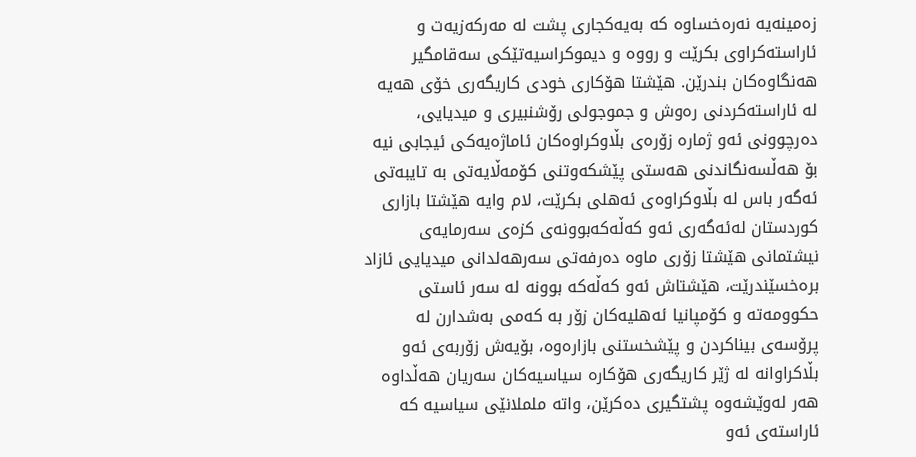زەمینەیە نەرەخساوە كە بەیەكجاری پشت لە مەركەزیەت و ئاراستەكراوی بكرێت و رووە و دیموكراسیەتێكی سەقامگیر هەنگاوەكان بندرێن. هێشتا هۆكاری خودی كاریگەری خۆی هەیە لە ئاراستەكردنی رەوش و جموجولی رۆشنبیری و میدیایی، دەرچوونی ئەو ژمارە زۆرەی بڵاوكراوەكان ئاماژەیەكی ئیجابی نیە بۆ هەڵسەنگاندنی هەستی پێشكەوتنی كۆمەڵایەتی بە تایبەتی ئەگەر باس لە بڵاوكراوەی ئەهلی بكرێت، لام وایە هێشتا بازاری كوردستان لەئەگەری ئەو كەڵەكەبوونەی كزەی سەرمایەی نیشتمانی هێشتا زۆری ماوە دەرفەتی سەرهەلدانی میدیایی ئازاد برەخسێندرێت، هێشتاش ئەو كەڵەكە بوونە لە سەر ئاستی حكوومەتە و كۆمپانیا ئەهلیەكان زۆر بە كەمی بەشدارن لە پرۆسەی بیناكردن و پێشخستنی بازارەوە، بۆیەش زۆربەی ئەو بڵاكراوانە لە ژێر كاریگەری هۆكارە سیاسیەكان سەریان هەڵداوە هەر لەوێشەوە پشتگیری دەكرێن، واتە ململانێی سیاسیە كە ئاراستەی ئەو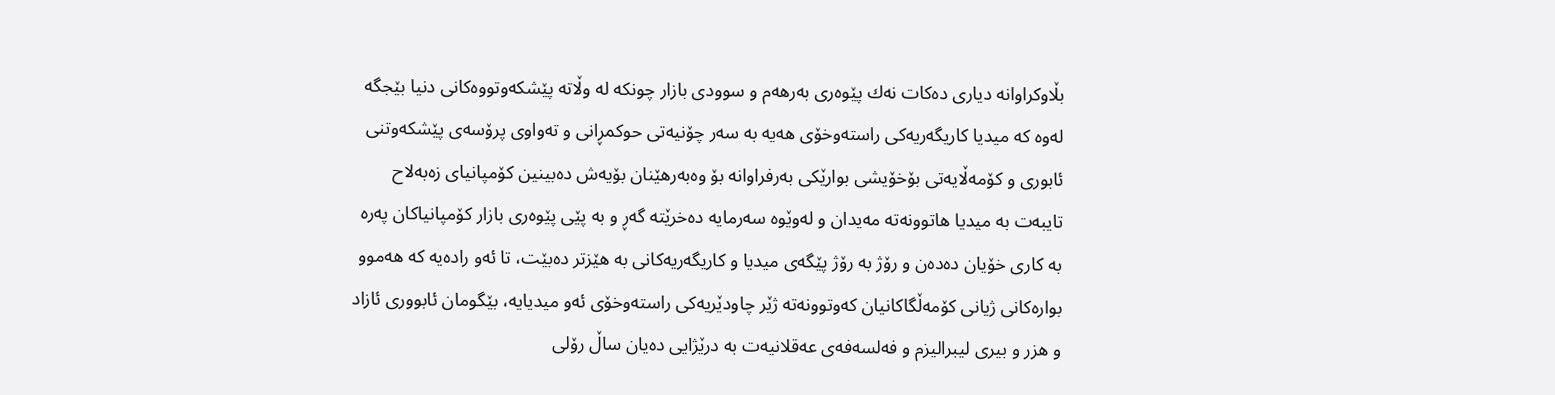بڵاوكراوانە دیاری دەكات نەك پێوەری بەرهەم و سوودی بازار چونكە لە وڵاتە پێشكەوتووەكانی دنیا بێجگە لەوە كە میدیا كاریگەریەكی راستەوخۆی هەیە بە سەر چۆنیەتی حوكمڕانی و تەواوی پرۆسەی پێشكەوتنی ئابوری و كۆمەڵایەتی بۆخۆیشی بوارێكی بەرفراوانە بۆ وەبەرهێنان بۆیەش دەبینین كۆمپانیای زەبەلاح تایبەت بە میدیا هاتوونەتە مەیدان و لەوێوە سەرمایە دەخرێتە گەڕ و بە پێی پێوەری بازار كۆمپانیاكان پەرە بە كاری خۆیان دەدەن و رۆژ بە رۆژ پێگەی میدیا و كاریگەریەكانی بە هێزتر دەبێت، تا ئەو رادەیە كە هەموو بوارەكانی ژیانی كۆمەڵگاكانیان كەوتوونەتە ژێر چاودێریەكی راستەوخۆی ئەو میدیایە، بێگومان ئابووری ئازاد و هزر و بیری لیبرالیزم و فەلسەفەی عەقلانیەت بە درێژایی دەیان ساڵ رۆلی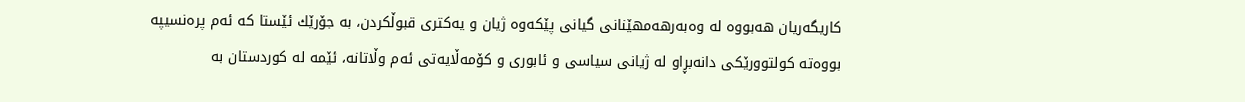كاریگەریان هەبووە لە وەبەرهەمهێنانی گیانی پێكەوە ژیان و یەكتری قبوڵكردن، بە جۆرێك ئێستا كە ئەم پرەنسیپە بووەتە كولتوورێكی دانەبڕاو لە ژیانی سیاسی و ئابوری و كۆمەڵایەتی ئەم وڵاتانە، ئێمە لە كوردستان بە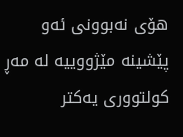هۆی نەبوونی ئەو پێشینە مێژووییە لە مەڕ كولتووری یەكتر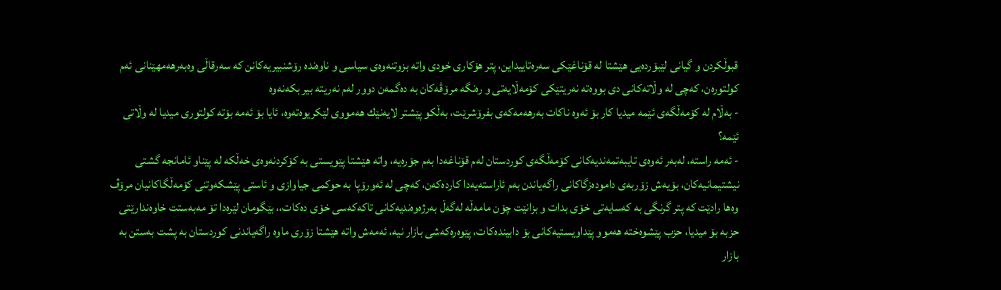قبوڵكردن و گیانی لێبۆردەیی هێشتا لە قۆناغێكی سەرەتاییداین، پتر هۆكاری خودی واتە بزوتنەوەی سیاسی و ناوەندە رۆشنبیریەكانن كە سەرقاڵی وەبەرهەمهێنانی ئەم كولتورەن، كەچی لە وڵاتەكانی دی بووەتە نەریتێكی كۆمەڵایەتی و رەنگە مرۆڤەكان بە دەگمەن دوور لەم نەریتە بیر بكەنەوە
- بەڵام لە كۆمەڵگەی ئێمە میدیا كار بۆ ئەوە ناكات بەرهەمەكەی بفرۆشرێت، بەڵكو پێشتر لایەنێك هەمووی لێكریوەتەوە، ئایا بۆ ئەمە بۆتە كولتوری میدیا لە وڵاتی ئێمە؟
- ئەمە راستە، لەبەر ئەوەی تایبەتمەندیەكانی كۆمەڵگەی كوردستان لەم قۆناغەدا بەم جۆرەیە، واتە هێشتا پێویستی بە كۆكردنەوەی خەڵكە لە پێناو ئامانجە گشتی نیشتیمانیەكان، بۆیەش زۆربەی دامودەزگاكانی راگەیاندن بەم ئاراستەیەدا كاردەكەن، كەچی لە ئەورۆپا بە حوكمی جیاوازی و ئاستی پێشكەوتنی كۆمەڵگاكانیان مرۆڤ وەها رادێت كە پتر گرنگی بە كەسایەتی خۆی بدات و بزانێت چۆن مامەڵە لەگەڵ بەرژەوەندیەكانی تاكەكەسی خۆی دەكات،، بێگومان لێرەدا تۆ مەبەستت خاوەندارێتی حزبە بۆ میدیا، حزب پێشوەختە هەموو پێداویستیەكانی بۆ دابیندەكات، پێوەرەكەشی بازار نیە، ئەمەش واتە هێشتا زۆری ماوە راگەیاندنی كوردستان بە پشت بەستن بە بازار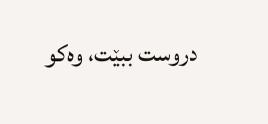دروست ببێت، وەكو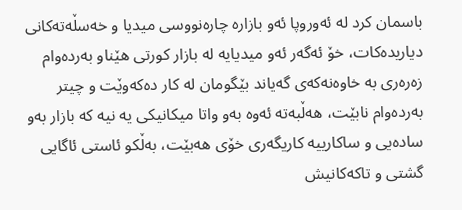باسمان كرد لە ئەوروپا ئەو بازارە چارەنووسی میدیا و خەسڵەتەكانی دیاریدەكات، خۆ ئەگەر ئەو میدیایە لە بازار كورتی هێناو بەردەوام زەرەری بە خاوەنەكەی گەیاند بێگومان لە كار دەكەوێت و چیتر بەردەوام نابێت، هەڵبەتە ئەوە بەو واتا میكانیكی یە نیە كە بازار بەو سادەیی و ساكارییە كاریگەری خۆی هەبێت، بەڵكو ئاستی ئاگایی گشتی و تاكەكانیش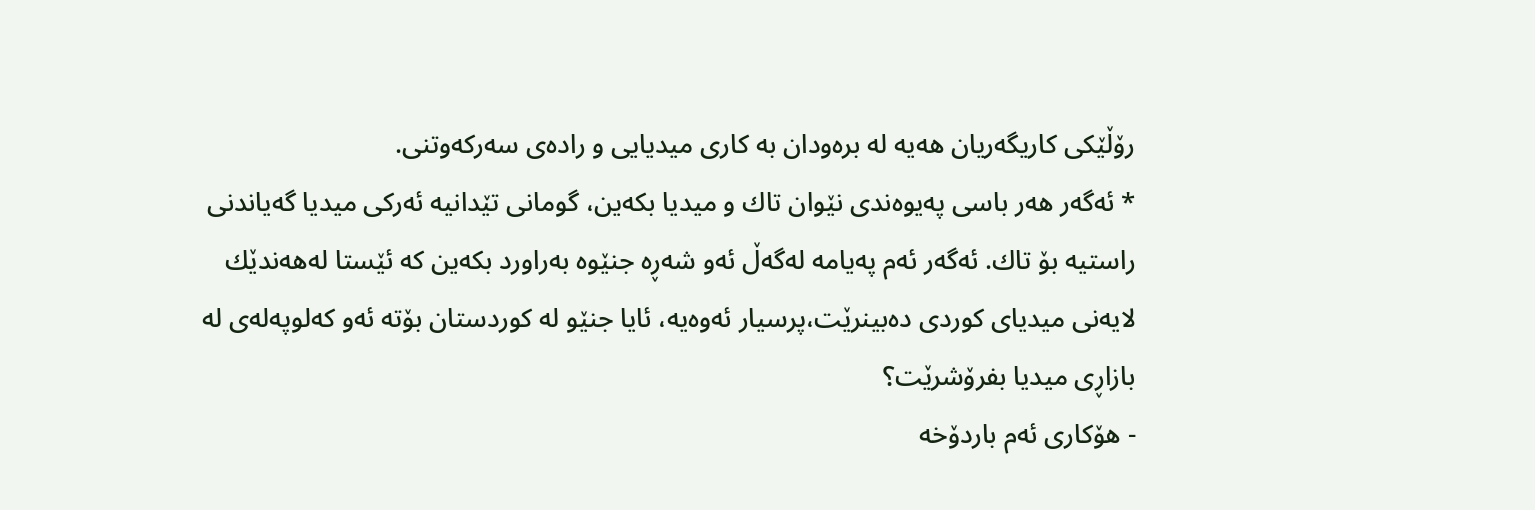رۆڵێكی كاریگەریان هەیە لە برەودان بە كاری میدیایی و رادەی سەركەوتنی.
* ئەگەر هەر باسی پەیوەندی نێوان تاك و میدیا بكەین، گومانی تێدانیە ئەركی میدیا گەیاندنی راستیە بۆ تاك. ئەگەر ئەم پەیامە لەگەڵ ئەو شەڕە جنێوە بەراورد بكەین كە ئێستا لەهەندێك لایەنی میدیای كوردی دەبینرێت،پرسیار ئەوەیە، ئایا جنێو لە كوردستان بۆتە ئەو كەلوپەلەی لە بازاڕی میدیا بفرۆشرێت؟
- هۆكاری ئەم باردۆخە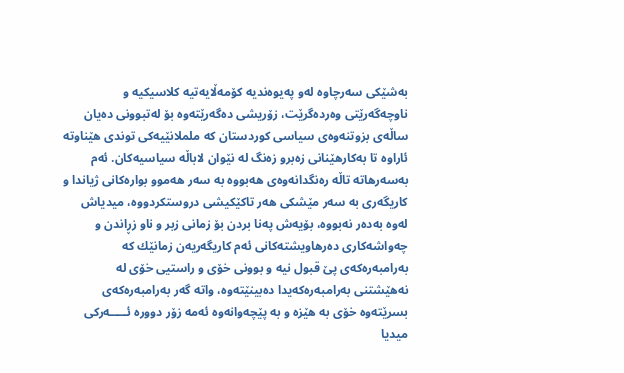بەشێكی سەرچاوە لەو پەیوەندیە كۆمەڵایەتیە كلاسیكیە و ناوچەگەرێتی وەردەگرێت، زۆریشی دەگەرێتەوە بۆ لەتبوونی دەیان ساڵەی بزوتنەوەی سیاسی كوردستان كە ململانێیەكی توندی هێناوتە ئاراوە تا بەكارهێنانی زەبرو زەنگ لە نێوان لاباڵە سیاسیەكان. ئەم بەسەرهاتە تاڵە رەنگدانەوەی هەبووە بە سەر هەموو بوارەكانی ژیاندا و كاریگەری بە سەر مێشكی هەر تاكێكیشی دروستكردووە، میدیاش لەوە بەدەر نەبووە، بۆیەش پەنا بردن بۆ زمانی زبر و ناو زڕاندن و چەواشەكاری دەرهاویشتەكانی ئەم كاریگەریەن زمانێك كە بەرامبەرەكەی پێ قبول نیە و بوونی خۆی و راستیی خۆی لە نەهێشتنی بەرامبەرەكەیدا دەبینێتەوە، واتە گەر بەرامبەرەكەی بسرێتەوە خۆی بە هێزە و بە پێچەوانەوە ئەمە زۆر دوورە ئـــــەركی میدیا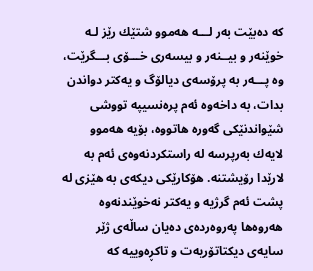كە دەبێت بەر لـــە هەموو شتێك رێز لـە خوێنەر و بیــنەر و بیسەری خـــۆی بـــگرێت، وە پـــەر بە پرۆسەی دیالۆگ و یەكتر دواندن بدات، بە داخەوە ئەم پرەنسیپە تووشی شێواندنێكی گەورە هاتووە، بۆیە هەموو لایەك بەرپرسە لە راستكردنەوەی ئەم بە لارێدا رۆیشتنە. هۆكارێكی دیكەی بە هێزی لە پشت ئەم گرژیە و یەكتر نەخوێندنەوە هەروەها پەروەردەی دەیان ساڵەی ژێر سایەی دیكتاتۆریەت و تاكڕەوییە كە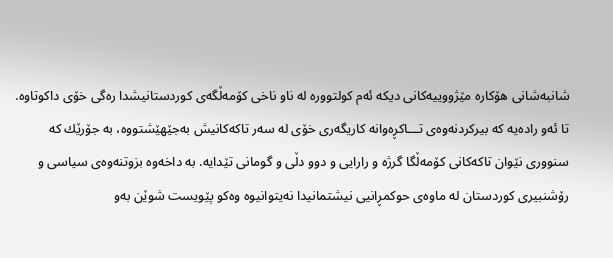شانبەشانی هۆكارە مێژووییەكانی دیكە ئەم كولتوورە لە ناو ناخی كۆمەڵگەی كوردستانیشدا رەگی خۆی داكوتاوە. تا ئەو رادەیە كە بیركردنەوەی تـــاكڕەوانە كاریگەری خۆی لە سەر تاكەكانیش بەجێهێشتووە، بە جۆرێك كە سنووری نێوان تاكەكانی كۆمەڵگا گرژە و رارایی و دوو دڵی و گومانی تێدایە. بە داخەوە بزوتنەوەی سیاسی و رۆشنبیری كوردستان لە ماوەی حوكمڕانیی نیشتمانیدا نەیتوانیوە وەكو پێویست شوێن بەو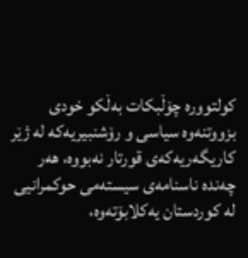كولتوورە چۆڵبكات بەڵكو خودی بزووتنەوە سیاسی و رۆشنبیریەكە لە ژێر كاریگەریەكەی قورتار نەبووە، هەر چەندە ناسنامەی سیستەمی حوكمرانیی لە كوردستان یەكلابۆتەوە،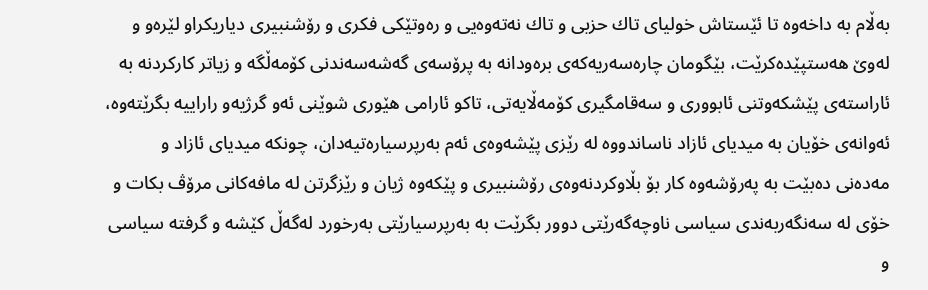بەڵام بە داخەوە تا ئێستاش خولیای تاك حزبی و تاك نەتەوەیی و رەوتێكی فكری و رۆشنبیری دیاریكراو لێرەو و لەوێ هەستپێدەكرێت، بێگومان چارەسەریەكەی برەودانە بە پرۆسەی گەشەسەندنی كۆمەڵگە و زیاتر كاركردنە بە ئاراستەی پێشكەوتنی ئابووری و سەقامگیری كۆمەڵایەتی، تاكو ئارامی هێوری شوێنی ئەو گرژیەو راراییە بگرێتەوە، ئەوانەی خۆیان بە میدیای ئازاد ناساندووە لە رێزی پێشەوەی ئەم بەرپرسیارەتیەدان، چونكە میدیای ئازاد و مەدەنی دەبێت بە پەرۆشەوە كار بۆ بڵاوكردنەوەی رۆشنبیری و پێكەوە ژیان و رێزگرتن لە مافەكانی مرۆڤ بكات و خۆی لە سەنگەربەندی سیاسی ناوچەگەرێتی دوور بگرێت بە بەرپرسیارێتی بەرخورد لەگەڵ كێشە و گرفتە سیاسی و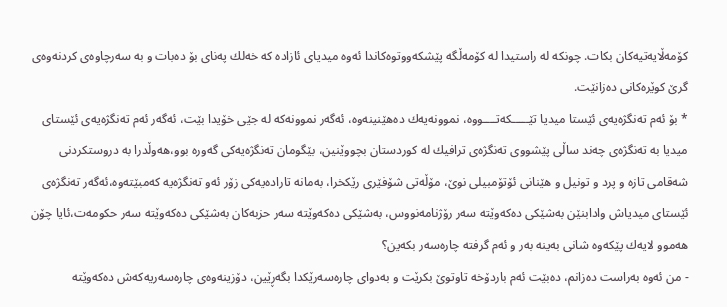كۆمەڵایەتیەكان بكات. چونكە لە راستیدا لە كۆمەڵگە پێشكەووتوەكاندا ئەوە میدیای ئازادە كە خەلك پەنای بۆ دەبات و بە سەرچاوەی كردنەوەی گرێ كوێرەكانی دەزانێت.
* بۆ ئەم تەنگژەیەی ئێستا میدیا تێـــــكەتــــووە، نموونەیەك دەهێنینەوە، ئەگەر نموونەكە لە جێی خۆیدا بێت، ئەگەر ئەم تەنگژەیەی ئێستای میدیا بە تەنگژەی چەند ساڵی پێشووی تەنگژەی ترافیك لە كوردستان بچووێنین، بێگومان تەنگژەیەكی گەورە بوو،هەوڵدرا بە دروستكردنی شەقامی تازە و پرد و تونیل و هێنانی ئۆتۆمبیلی نوێ، مۆڵەتی شۆفێری رێكخرا، بەمانە تارادەیەكی زۆر ئەو تەنگژەیە كەمبێتەوە،ئەگەر تەنگژەی ئێستای میدیاش وادابنێن بەشێكی دەكەوێتە سەر رۆژنامەنووس، بەشێكی دەكەوێتە سەر حزبەكان بەشێكی دەكەوێتە سەر حكومەت،ئایا چۆن هەموو لایەك پێكەوە شانی بەینە بەر و ئەم گرفتە چارەسەر بكەین؟
- من ئەوە بەراست دەزانم، دەبێت ئەم باردۆخە تاوتوێ بكرێت و بەدوای چارەسەرێكدا بگەڕێین، دۆزینەوەی چارەسەریەكەش دەكەوێتە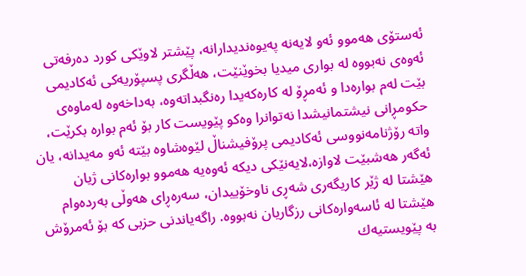ئەستۆی هەموو ئەو لایەنە پەیوەندیدارانە، پێشتر لاوێكی كورد دەرفەتی ئەوەی نەبووە لە بواری میدیا بخوێنێت، هەڵگری پسپۆریەكی ئەكادیمی بێت لەم بوارەدا و ئەمڕۆ لە كارەكەیدا رەنگبداتەوە، بەداخەوە لەماوەی حكومڕانی نیشتمانیشدا نەتوانرا وەكو پێویست كار بۆ ئەم بوارە بكرێت، واتە رۆژنامەنووسی ئەكادیمی پرۆفیشناڵ لێوەشاوە بێتە ئەو مەیدانە، یان ئەگەر هەشبێت لاوازە،لایەنێكی دیكە ئەوەیە هەموو بوارەكانی ژیان هێشتا لە ژێر كاریگەری شەڕی ناوخۆییدان، سەرەڕای هەوڵی بەردەوام هێشتا لە ئاسەوارەكانی رزگاریان نەبووە. راگەیاندنی حزبی كە بۆ ئەمرۆش بە پێویستیەك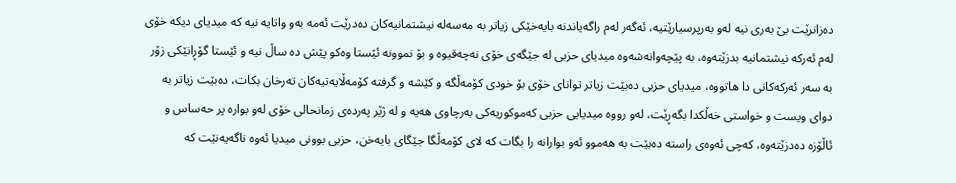دەزانرێت بێ بەری نیە لەو بەرپرسیارێتیە، ئەگەر لەم راگەیاندنە بایەخێكی زیاتر بە مەسەلە نیشتمانیەكان دەدرێت ئەمە بەو واتایە نیە كە میدیای دیكە خۆی لەم ئەركە نیشتمانیە بدزێتەوە، بە پێچەوانەشەوە میدیای حزبی لە جێگەی خۆی نەچەقیوە و بۆ نموونە ئێستا وەكو پێش دە ساڵ نیە و ئێستا گۆڕانێكی زۆر بە سەر ئەركەكانی دا هاتووە، میدیای حزبی دەبێت زیاتر توانای خۆی بۆ خودی كۆمەڵگە و كێشە و گرفتە كۆمەڵایەتیەكان تەرخان بكات، دەبێت زیاتر بە دوای ویست و خواستی خەڵكدا بگەڕێت، لەو رووە میدیایی حزبی كەموكوریەكی بەرچاوی هەیە و لە ژێر پەردەی زمانحالی خۆی لەو بوارە پر حەساس و ئاڵۆزە دەدزێتەوە، كەچی ئەوەی راستە دەبێت بە هەموو ئەو بوارانە را بگات كە لای كۆمەڵگا جێگای بایەخن، حزبی بوونی میدیا ئەوە ناگەیەنێت كە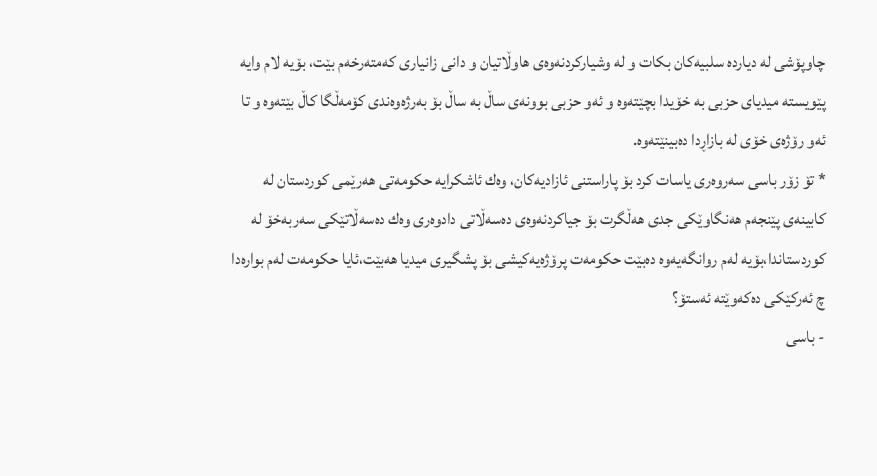چاوپۆشی لە دیاردە سلبیەكان بكات و لە وشیاركردنەوەی هاوڵاتیان و دانی زانیاری كەمتەرخەم بێت، بۆیە لام وایە پێویستە میدیای حزبی بە خۆیدا بچێتەوە و ئەو حزبی بوونەی ساڵ بە ساڵ بۆ بەرژەوەندی كۆمەڵگا كاڵ بێتەوە و تا ئەو رۆژەی خۆی لە بازاڕدا دەبینێتەوە.
* تۆ زۆر باسی سەروەری یاسات كرد بۆ پاراستنی ئازادیەكان، وەك ئاشكرایە حكومەتی هەرێمی كوردستان لە كابینەی پێنجەم هەنگاوێكی جدی هەڵگرت بۆ جیاكردنەوەی دەسەڵاتی دادوەری وەك دەسەڵاتێكی سەربەخۆ لە كوردستاندا،بۆیە لەم روانگەیەوە دەبێت حكومەت پرۆژەیەكیشی بۆ پشگیری میدیا هەبێت،ئایا حكومەت لەم بوارەدا چ ئەركێكی دەكەوێتە ئەستۆ؟
- باسی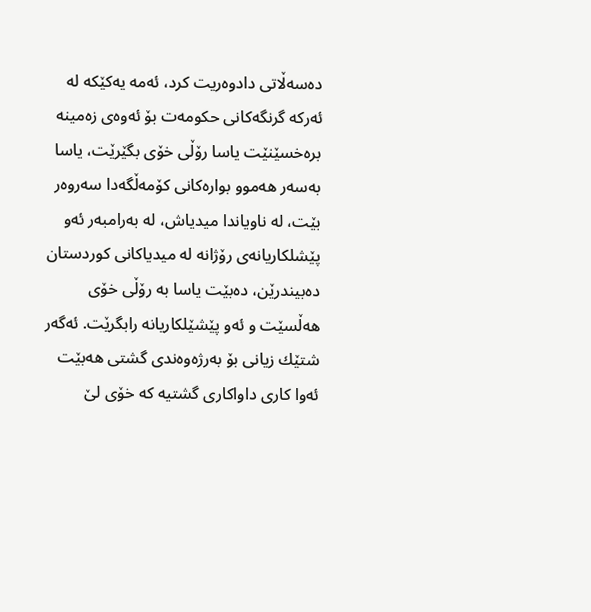دەسەڵاتی دادوەریت كرد، ئەمە یەكێكە لە ئەركە گرنگەكانی حكومەت بۆ ئەوەی زەمینە برەخسێنێت یاسا رۆڵی خۆی بگێرێت، یاسا بەسەر هەموو بوارەكانی كۆمەڵگەدا سەروەر بێت، لە ناویاندا میدیاش، لە بەرامبەر ئەو پێشلكاریانەی رۆژانە لە میدیاكانی كوردستان دەبیندرێن، دەبێت یاسا بە رۆڵی خۆی هەڵسێت و ئەو پێشێلكاریانە رابگرێت. ئەگەر شتێك زیانی بۆ بەرژەوەندی گشتی هەبێت ئەوا كاری داواكاری گشتیە كە خۆی لێ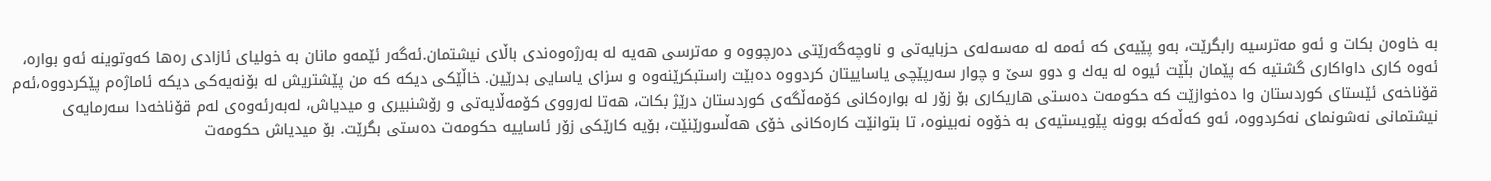بە خاوەن بكات و ئەو مەترسیە رابگرێت، بەو پێیەی كە ئەمە لە مەسەلەی حزبایەتی و ناوچەگەرێتی دەرچووە و مەترسی هەیە لە بەرژەوەندی باڵای نیشتمان.ئەگەر ئێمەو مانان بە خولیای ئازادی رەها كەوتوینە ئەو بوارە، ئەوە كاری داواكاری گشتیە كە پێمان بڵێت ئیوە لە یەك و دوو سێ و چوار سەرپێچی یاساییتان كردووە دەبێت راستبكرێنەوە و سزای یاسایی بدرێین. خاڵێكی دیكە كە من پێشتریش لە بۆنەیەكی دیكە ئاماژەم پێكردووە،ئەم قۆناخەی ئێستای كوردستان وا دەخوازێت كە حكومەت دەستی هاریكاری بۆ زۆر لە بوارەكانی كۆمەڵگەی كوردستان درێژ بكات، هەتا لەرووی كۆمەڵایەتی و رۆشنبیری و میدیاش، لەبەرئەوەی لەم قۆناخەدا سەرمایەی نیشتمانی نەشونمای نەكردووە، ئەو كەڵەكە بوونە پێویستیەی بە خۆوە نەبینوە، تا بتوانێت كارەكانی خۆی هەڵسورێنێت، بۆیە كارێكی زۆر ئاساییە حكومەت دەستی بگرێت. بۆ میدیاش حكومەت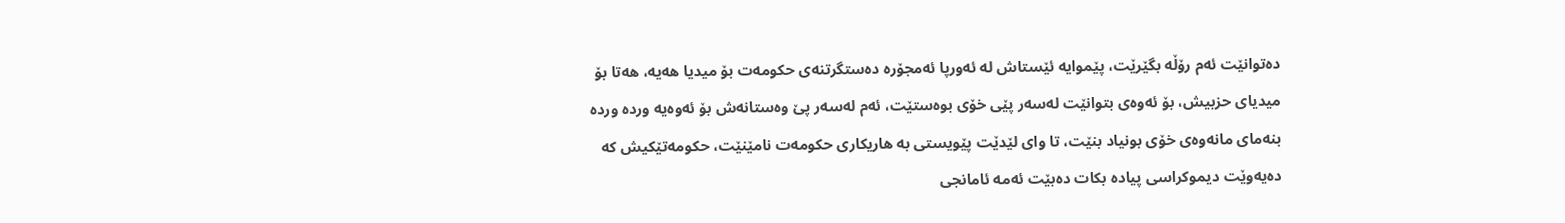دەتوانێت ئەم رۆڵە بگێرێت، پێموایە ئێستاش لە ئەورپا ئەمجۆرە دەستگرتنەی حكومەت بۆ میدیا هەیە، هەتا بۆ میدیای حزبیش، بۆ ئەوەی بتوانێت لەسەر پێی خۆی بوەستێت، ئەم لەسەر پێ وەستانەش بۆ ئەوەیە وردە وردە بنەمای مانەوەی خۆی بونیاد بنێت، تا وای لێدێت پێویستی بە هاریكاری حكومەت نامێنێت، حكومەتێكیش كە دەیەوێت دیموكراسی پیادە بكات دەبێت ئەمە ئامانجی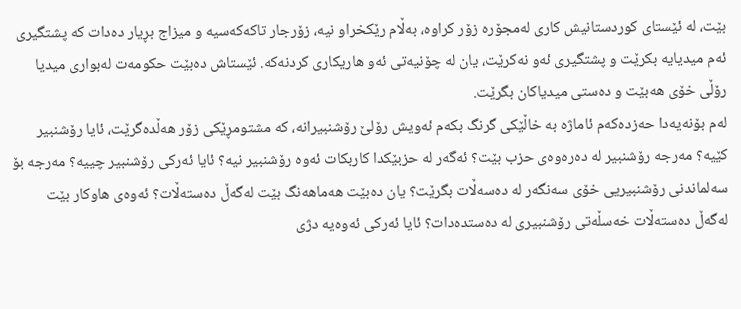بێت، لە ئێستای كوردستانیش كاری لەمجۆرە زۆر كراوە، بەڵام رێكخراو نیە، زۆرجار تاكەكەسیە و میزاج بڕیار دەدات كە پشتگیری ئەم میدیایە بكرێت و پشتگیری ئەو نەكرێت، یان لە چۆنیەتی ئەو هاریكاری كردنەكە. ئێستاش دەبێت حكومەت لەبواری میدیا رۆڵی خۆی هەبێت و دەستی میدیاكان بگرێت.
لەم بۆنەیەدا حەزدەكەم ئاماژە بە خاڵێكی گرنگ بكەم ئەویش رۆلێ رۆشنبیرانە، كە مشتومڕێكی زۆر هەڵدەگرێت، ئایا رۆشنبیر كێیە؟ مەرجە رۆشنبیر لە دەرەوەی حزب بێت؟ ئەگەر لە حزبێكدا كاربكات ئەوە رۆشنبیر نیە؟ ئایا ئەركی رۆشنبیر چییە؟ مەرجە بۆ سەلماندنی رۆشنبیریی خۆی سەنگەر لە دەسەڵات بگرێت؟ یان دەبێت هەماهەنگ بێت لەگەڵ دەستەڵات؟ ئەوەی هاوكار بێت لەگەڵ دەستەڵات خەسڵەتی رۆشنبیری لە دەستدەدات؟ ئایا ئەركی ئەوەیە دژی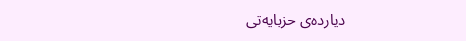دیاردەی حزبایەتی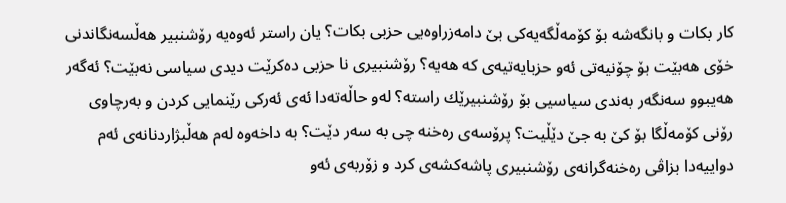كار بكات و بانگەشە بۆ كۆمەڵگەیەكی بێ دامەزراوەیی حزبی بكات؟ یان راستر ئەوەیە رۆشنبیر هەڵسەنگاندنی خۆی هەبێت بۆ چۆنیەتی ئەو حزبایەتیەی كە هەیە؟ رۆشنبیری نا حزبی دەكرێت دیدی سیاسی نەبێت؟ ئەگەر هەیبوو سەنگەر بەندی سیاسیی بۆ رۆشنبیرێك راستە؟ لەو حاڵەتەدا ئەی ئەركی رێنمایی كردن و بەرچاوی رۆنی كۆمەڵگا بۆ كێ بە جێ دێڵیت؟ پرۆسەی رەخنە چی بە سەر دێت؟ بە داخەوە لەم هەڵبژاردنانەی ئەم دواییەدا بزاڤی رەخنەگرانەی رۆشنبیری پاشەكشەی كرد و زۆربەی ئەو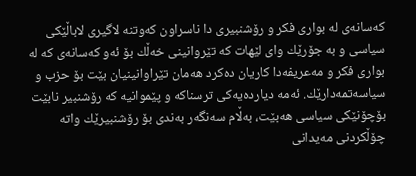كەسانەی لە بواری فكر و رۆشنبیری دا ناسراون كەوتنە لاگیری لاباڵێكی سیاسی و بە جۆرێك وای لێهات كە تێروانینی خەڵك بۆ ئەو كەسانەی كە لە بواری فكر و مەعریفەدا كاریان دەكرد هەمان تێراوانینیان بێت بۆ حزب و سیاسەتمەدارێك. ئەمە دیاردەیەكی ترسناكە و پێموانیە كە رۆشنبیر نابێت بۆچۆنێكی سیاسی هەبێت، بەڵام سەنگەر بەندی بۆ رۆشنبیرێك واتە چۆڵكردنی مەیدانی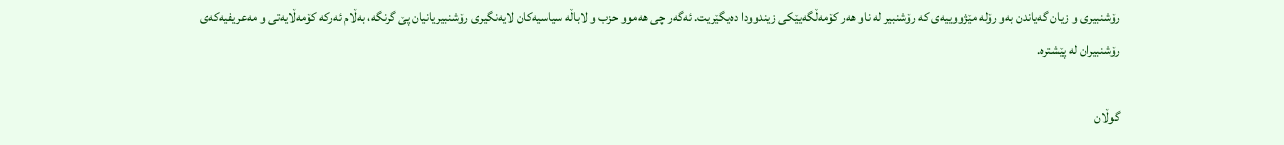رۆشنبیری و زیان گەیاندن بەو رۆلە مێژووییەی كە رۆشنبیر لە ناو هەر كۆمەڵگەیێكی زیندوودا دەیگێریت. ئەگەر چی هەموو حزب و لاباڵە سیاسیەكان لایەنگیری رۆشنبیریانیان پێ گرنگە، بەڵام ئەركە كۆمەڵایەتی و مەعریفیەكەی رۆشنبیران لە پێشترە.

گوڵان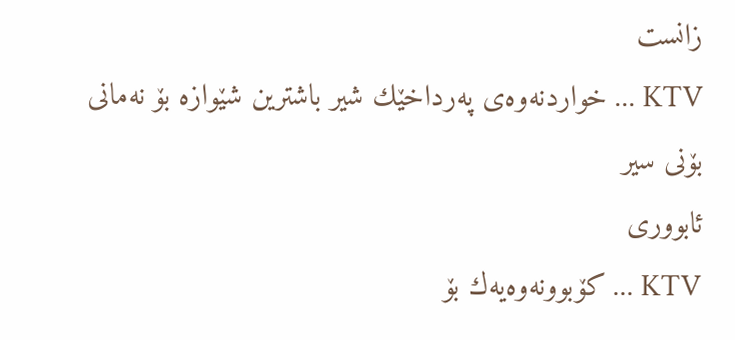زانست
KTV ... خواردنه‌وه‌ى په‌رداخێك شیر باشترین شێوازه‌ بۆ نه‌مانى بۆنى سیر
ئابووری
KTV ... كۆبوونه‌وه‌یه‌ك بۆ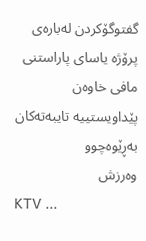گفتوگۆكردن له‌باره‌ى پرۆژه‌ یاساى پاراستنى مافى خاوه‌ن پێداویستییه‌ تایبه‌ته‌كان به‌ڕێوه‌چوو
وه‌رزش
KTV ...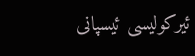ئیركولیسى ئیسپانى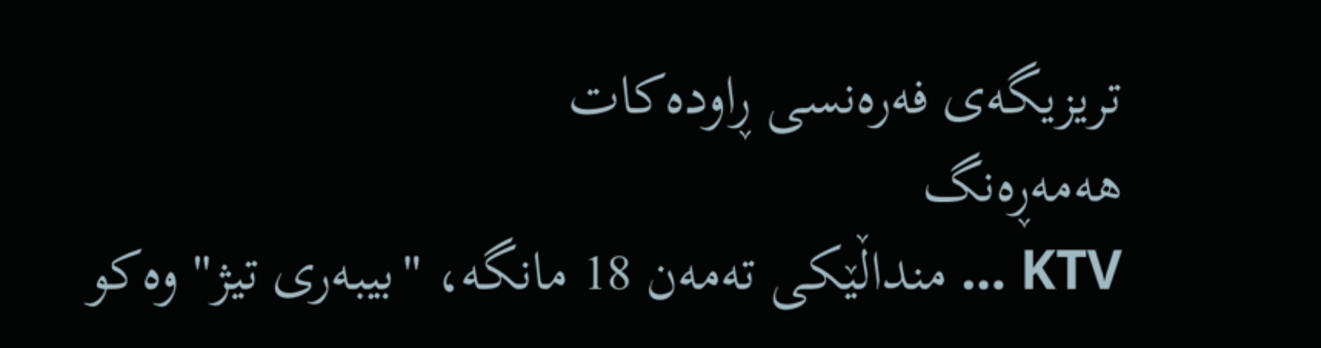تریزیگه‌ى فه‌ره‌نسی ڕاوده‌كات
هه‌مه‌ڕه‌نگ
KTV ... منداڵێكى ته‌مه‌ن 18 مانگه‌، "بیبه‌رى تیژ" وه‌كو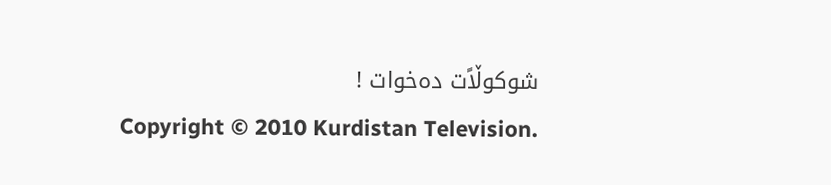شوكوڵاًت ده‌خوات !
Copyright © 2010 Kurdistan Television.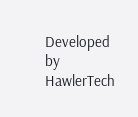Developed by HawlerTech